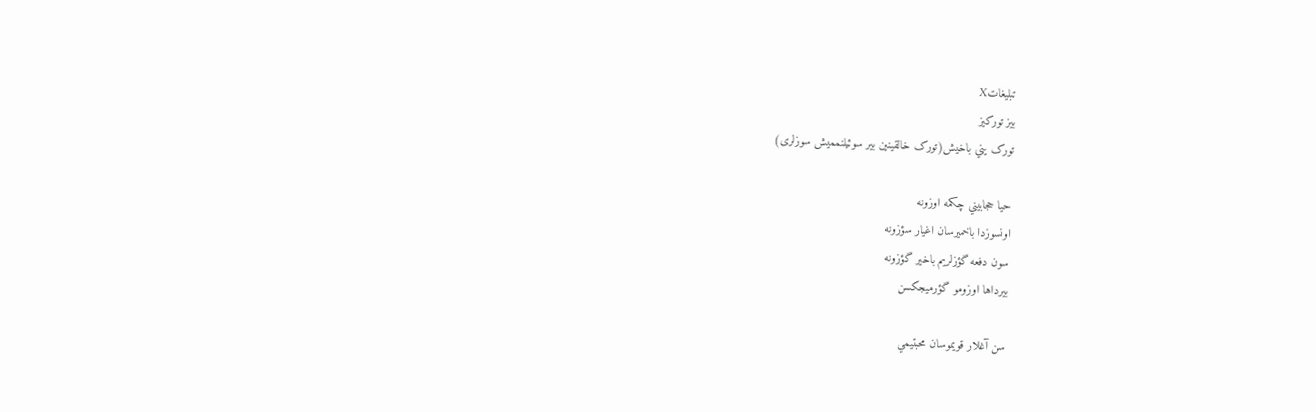تبليغاتX
بیز تورکیز
تورک يني باخيش(تورک خالقینین بیر سوئیلنممیش سوزلری)

حيا حجابيني چكمه اوزونه
اونسوزدا باخميرسان اغيار سؤزونه
سون دفعه گؤزلريم باخير گؤزونه
بيرداها اوزومو گؤرميجكسن

سن آغلار قويموسان محبتيمي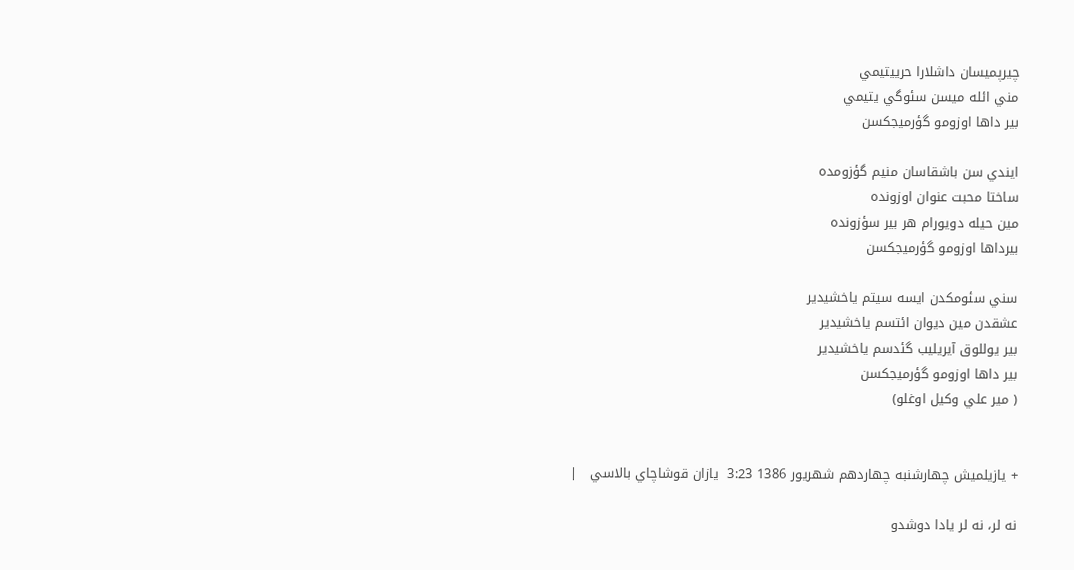چيرپميسان داشلارا حرييتيمي
مني ائله ميسن سئوگي يتيمي
بير داها اوزومو گؤرميجكسن

ايندي سن باشقاسان منيم گؤزومده
ساختا محبت عنوان اوزونده
مين حيله دويورام هر بير سؤزونده
بيرداها اوزومو گؤرميجكسن

سني سئومكدن ايسه سيتم ياخشيدير
عشقدن مين ديوان ائتسم ياخشيدير
بير يوللوق آيريليب گئدسم ياخشيدير
بير داها اوزومو گؤرميجكسن
( مير علي وكيل اوغلو)


+ یازیلمیش چهارشنبه چهاردهم شهریور 1386 3:23  يازان قوشاچاي بالاسي   |

نه لر، نه لر يادا دوشدو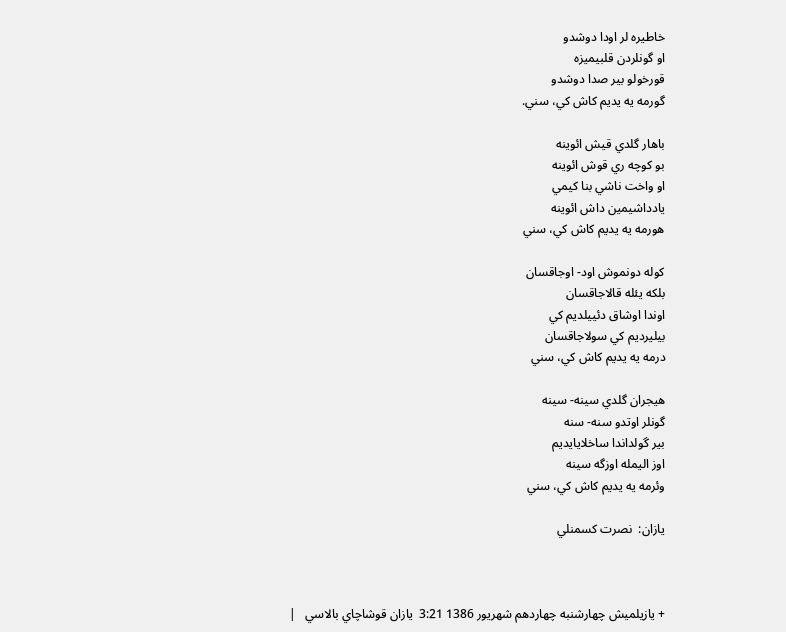خاطيره لر اودا دوشدو
او گونلردن قلبيميزه
قورخولو بير صدا دوشدو
گورمه يه يديم کاش کي، سني.

باهار گلدي قيش ائوينه
بو کوچه ري قوش ائوينه
او واخت ناشي بنا کيمي
يادداشيمين داش ائوينه
هورمه يه يديم کاش کي، سني

کوله دونموش اود- اوجاقسان
بلکه يئله قالاجاقسان
اوندا اوشاق دئييلديم کي
بيليرديم کي سولاجاقسان
درمه يه يديم کاش کي، سني

هيجران گلدي سينه- سينه
گونلر اوتدو سنه- سنه
بير گولداندا ساخلايايديم
اوز اليمله اوزگه سينه
وئرمه يه يديم کاش کي، سني

یازان:  نصرت کسمنلي



+ یازیلمیش چهارشنبه چهاردهم شهریور 1386 3:21  يازان قوشاچاي بالاسي   |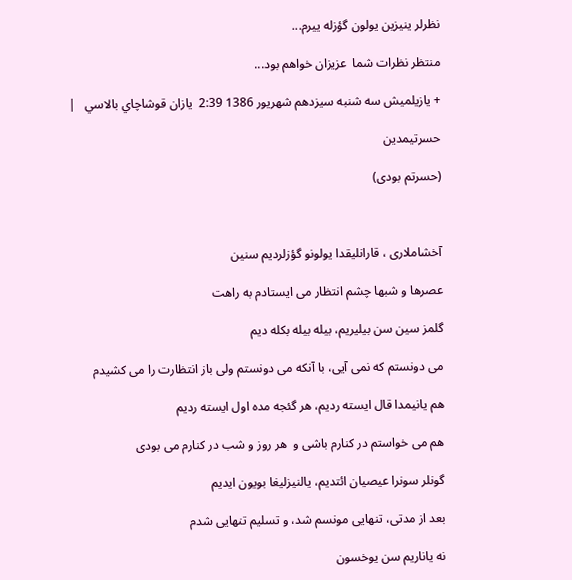نظرلر ینیزین یولون گؤزله ییرم...

منتظر نظرات شما  عزیزان خواهم بود...

+ یازیلمیش سه شنبه سیزدهم شهریور 1386 2:39  يازان قوشاچاي بالاسي   |

حسرتیمدین

(حسرتم بودی)



آخشاملاری ، قارانلیقدا یولونو گؤزلردیم سنین

عصرها و شبها چشم انتظار می ایستادم به راهت

گلمز سین سن بیلیریم، بیله بیله بکله دیم

می دونستم که نمی آیی، با آنکه می دونستم ولی باز انتظارت را می کشیدم

هم یانیمدا قال ایسته ردیم، هر گئجه مده اول ایسته ردیم

هم می خواستم در کنارم باشی و  هر روز و شب در کنارم می بودی

گونلر سونرا عیصیان ائتدیم، یالنیزلیغا بویون ایدیم

بعد از مدتی، تنهایی مونسم شد، و تسلیم تنهایی شدم

نه یاناریم سن یوخسون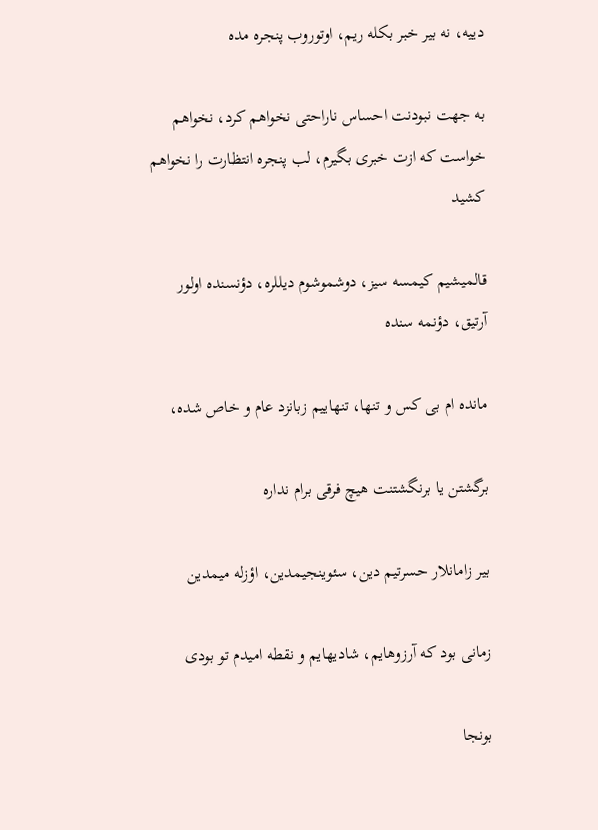دییه، نه بیر خبر بکله ریم، اوتوروب پنجره مده

به جهت نبودنت احساس ناراحتی نخواهم کرد، نخواهم خواست که ازت خبری بگیرم، لب پنجره انتظارت را نخواهم کشید

قالمیشیم کیمسه سیز، دوشموشوم دیللره، دؤنسنده اولور آرتیق، دؤنمه سنده

مانده ام بی کس و تنها، تنهاییم زبانزد عام و خاص شده،

برگشتن یا برنگشتنت هیچ فرقی برام نداره

بیر زامانلار حسرتیم دین، سئوینجیمدین، اؤزله میمدین

زمانی بود که آرزوهایم، شادیهایم و نقطه امیدم تو بودی

بونجا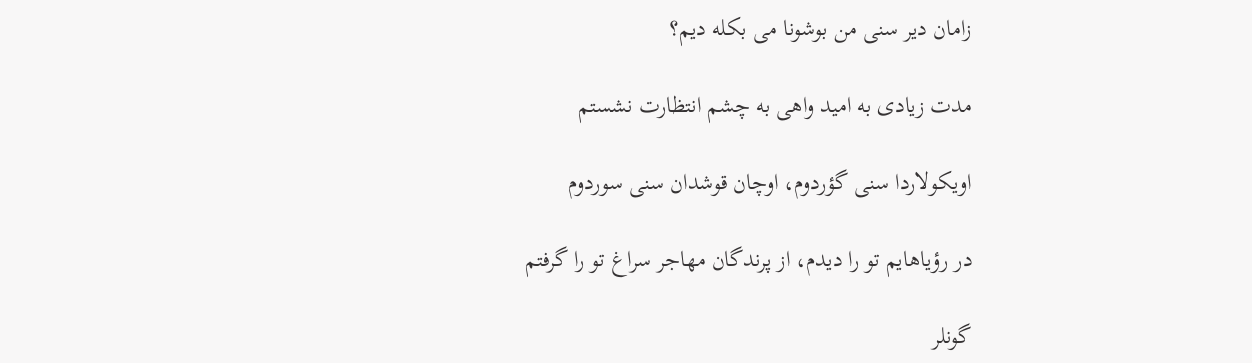زامان دیر سنی من بوشونا می بکله دیم؟

مدت زیادی به امید واهی به چشم انتظارت نشستم

اویکولاردا سنی گؤردوم، اوچان قوشدان سنی سوردوم

در رؤیاهایم تو را دیدم، از پرندگان مهاجر سراغ تو را گرفتم

گونلر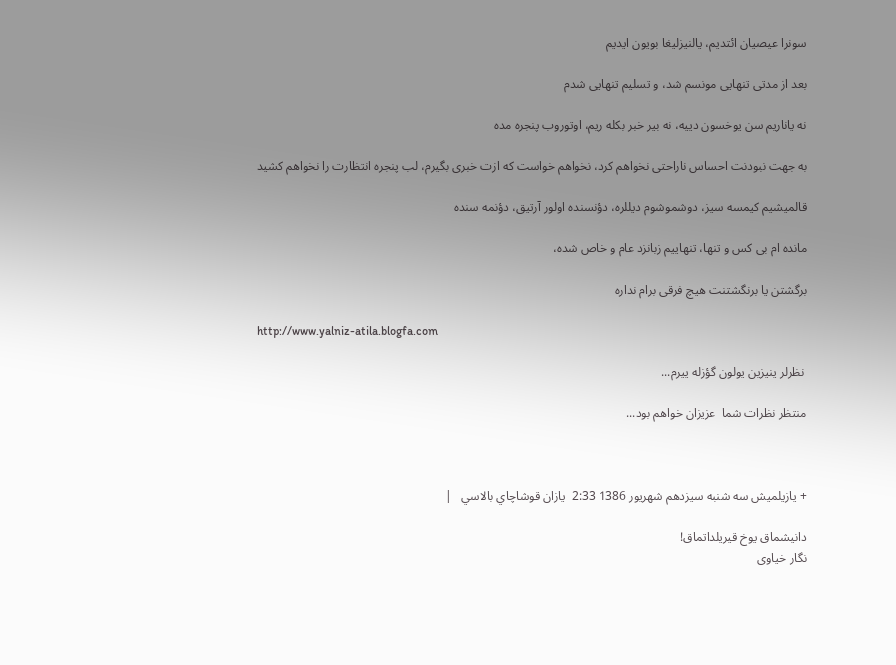سونرا عیصیان ائتدیم، یالنیزلیغا بویون ایدیم

بعد از مدتی تنهایی مونسم شد، و تسلیم تنهایی شدم

نه یاناریم سن یوخسون دییه، نه بیر خبر بکله ریم، اوتوروب پنجره مده

به جهت نبودنت احساس ناراحتی نخواهم کرد، نخواهم خواست که ازت خبری بگیرم، لب پنجره انتظارت را نخواهم کشید

قالمیشیم کیمسه سیز، دوشموشوم دیللره، دؤنسنده اولور آرتیق، دؤنمه سنده

مانده ام بی کس و تنها، تنهاییم زبانزد عام و خاص شده،

برگشتن یا برنگشتنت هیچ فرقی برام نداره

http://www.yalniz-atila.blogfa.com

 نظرلر ینیزین یولون گؤزله ییرم...

منتظر نظرات شما  عزیزان خواهم بود...



+ یازیلمیش سه شنبه سیزدهم شهریور 1386 2:33  يازان قوشاچاي بالاسي   |

دانیشماق یوخ قیریلداتماق!
نگار خیاوی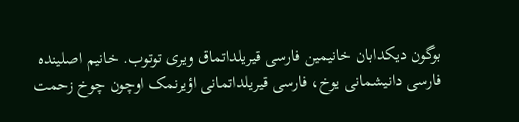بوگون دیکدابان خانیمین فارسی قیریلداتماق ویری توتوب. خانیم اصلینده فارسی دانیشمانی یوخ، فارسی قیریلداتمانی اؤیرنمک اوچون چوخ زحمت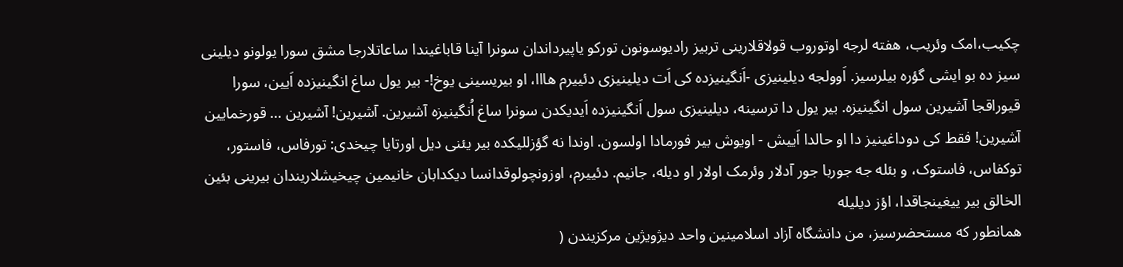چکیب،امک وئریب، هفته لرجه اوتوروب قولاقلارینی تربیز رادیوسونون تورکو یاپیرداندان سونرا آینا قاباغیندا ساعاتلارجا مشق سورا یولونو دیلینی سیز ده بو ایشی گؤره بیلرسیز. اَوولجه دیلینیزی -اَنگینیزده کی اَت دیلینیزی دئییرم هااا، او بیریسینی یوخ!- بیر یول ساغ انگینیزده اَیین، سورا قیوراقجا آشیرین سول انگینیزه. بیر یول دا ترسینه، دیلینیزی سول اَنگینیزده اَیدیکدن سونرا ساغ اُنگینیزه آشیرین. آشیرین! آشیرین … قورخمایین آشیرین! فقط کی دوداغینیز دا او حالدا اَییش - اویوش بیر فورمادا اولسون. اوندا نه گؤزللیکده بیر یئنی دیل اورتایا چیخدی: تورفاس، فاستور، توکفاس، فاستوک، و بئله جه جوربا جور آدلار وئرمک اولار او دیله، جانیم. دئییرم، اوزونچولوقدانسا دیکدابان خانیمین چیخیشلاریندان بیرینی بئین الخالق بیر ییغینجاقدا، اؤز دیلیله
همانطور که مستحضرسیز، من دانشگاه آزاد اسلامینین واحد دیژویژین مرکزیندن (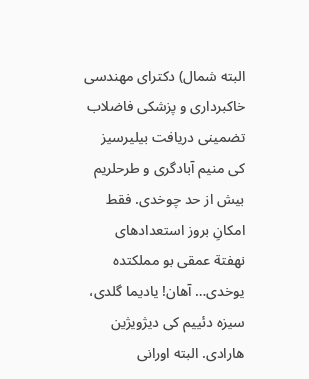البته شمال) دکترای مهندسی خاکبرداری و پزشکی فاضلاب تضمینی دریافت بیلیرسیز کی منیم آبادگری و طرحلریم بیش از حد چوخدی. فقط امکانِ بروز استعدادهای نهفتة عمقی بو مملکتده یوخدی… آهان! یادیما گلدی، سیزه دئییم کی دیژویژین هارادی. البته اورانی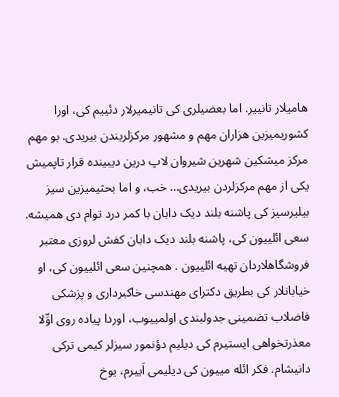هامیلار تانییر. اما بعضیلری کی تانیمیرلار دئییم کی، اورا کشوریمیزین هزاران مهم و مشهور مرکزلریندن بیریدی. بو مهم مرکز میشکین شهرین شیروان لاپ درین دیبینده قرار تاپمیش یکی از مهم مرکزلردن بیریدی… خب، و اما بحثیمیزین سیز بیلیرسیز کی پاشنه بلند دیک دابان با کمر درد توام دی همیشه. سعی ائلییون کی، پاشنه بلند دیک دابان کفش لروزی معتبر فروشگاهلاردان تهیه ائلییون . همچنین سعی ائلییون کی، او خیابانلار کی بطریق دکترای مهندسی خاکبرداری و پزشکی فاضلاب تضمینی جدولبندی اولمییوب، اوردا پیاده روی اوِّلا معذرتخواهی ایستیرم کی دیلیم دؤنمور سیزلر کیمی ترکی دانیشام. فکر ائله مییون کی دیلیمی اَییرم، یوخ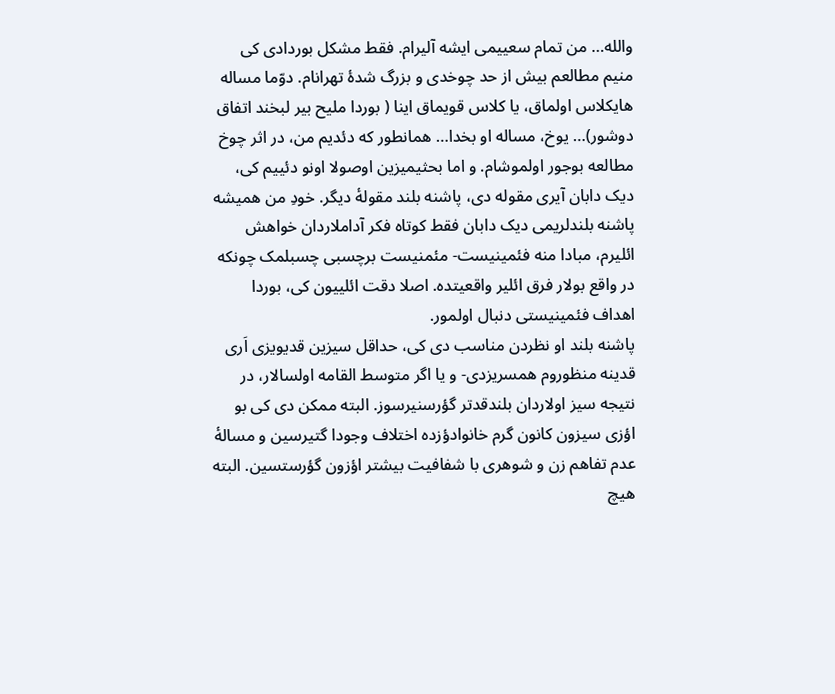والله… من تمام سعییمی ایشه آلیرام. فقط مشکل بوردادی کی منیم مطالعم بیش از حد چوخدی و بزرگ شدۀ تهرانام. دوّما مساله هایکلاس اولماق، یا کلاس قویماق اینا ( بوردا ملیح بیر لبخند اتفاق دوشور)… یوخ، مساله او بخدا… همانطور که دئدیم من، در اثر چوخ مطالعه بوجور اولموشام. و اما بحثیمیزین اوصولا اونو دئییم کی، دیک دابان آیری مقوله دی، پاشنه بلند مقولۀ دیگر. خودِ من همیشه پاشنه بلندلریمی دیک دابان فقط کوتاه فکر آداملاردان خواهش ائلیرم، مبادا منه فئمینیست- مئمنیست برچسبی چسبلمک چونکه در واقع بولار فرق ائلیر واقعیتده. اصلا دقت ائلییون کی، بوردا اهداف فئمینیستی دنبال اولمور.
پاشنه بلند او نظردن مناسب دی کی، حداقل سیزین قدیویزی اَری قدینه منظوروم همسریزدی- و یا اگر متوسط القامه اولسالار، در نتیجه سیز اولاردان بلندقدتر گؤرسنیرسوز. البته ممکن دی کی بو اؤزی سیزون کانون گرم خانوادؤزده اختلاف وجودا گتیرسین و مسالۀ عدم تفاهم زن و شوهری با شفافیت بیشتر اؤزون گؤرستسین. البته هیچ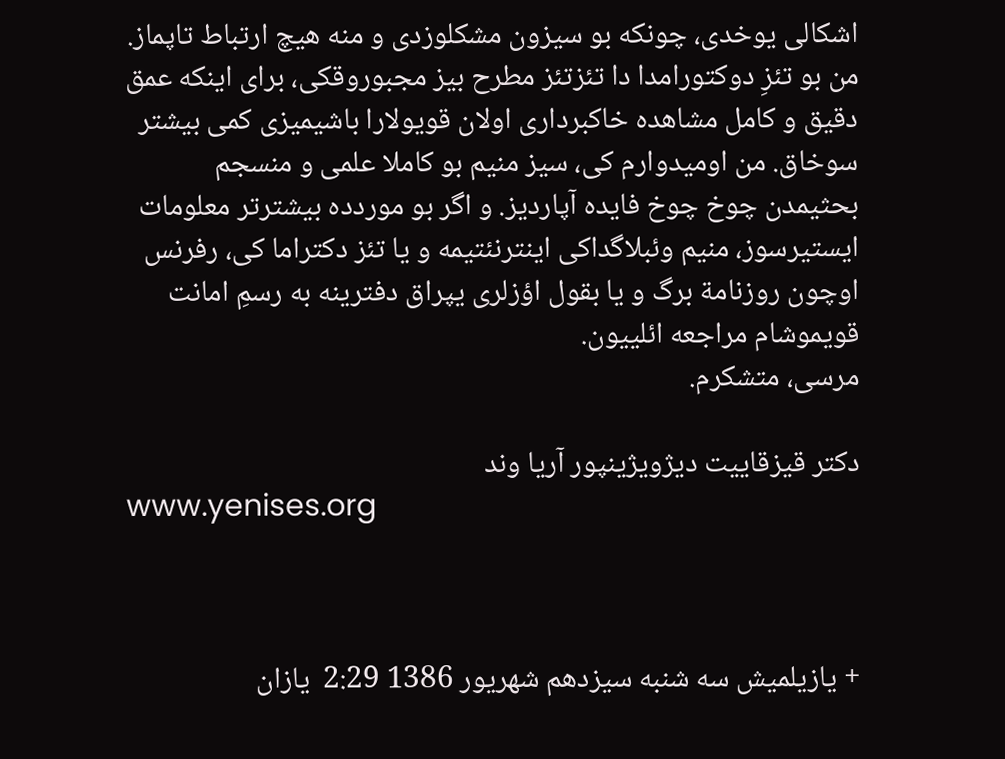اشکالی یوخدی، چونکه بو سیزون مشکلوزدی و منه هیچ ارتباط تاپماز. من بو تئزِ دوکتورامدا دا تئزتئز مطرح بیز مجبوروقکی، برای اینکه عمق دقیق و کامل مشاهده خاکبرداری اولان قویولارا باشیمیزی کمی بیشتر سوخاق. من اومیدوارم کی، سیز منیم بو کاملا علمی و منسجم بحثیمدن چوخ چوخ فایده آپاردیز. و اگر بو موردده بیشترتر معلومات ایستیرسوز، منیم وئبلاگداکی اینترنئتیمه و یا تئز دکتراما کی، رفرنس اوچون روزنامة برگ و یا بقول اؤزلری یپراق دفترینه به رسمِ امانت قویموشام مراجعه ائلییون.
مرسی، متشکرم.

دکتر قیزقاییت دیژویژینپور آریا وند
www.yenises.org



+ یازیلمیش سه شنبه سیزدهم شهریور 1386 2:29  يازان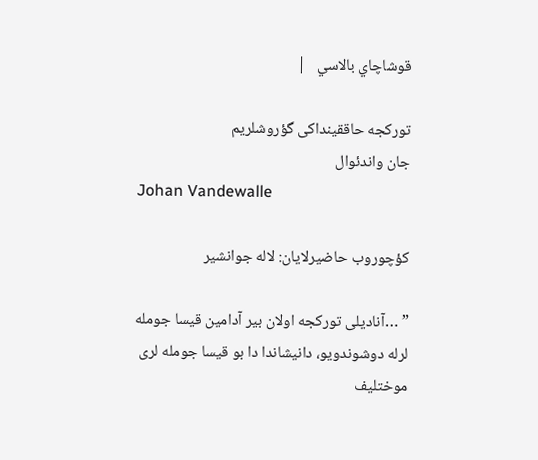قوشاچاي بالاسي   |

تورکجه حاققينداکی گؤروشلريم
جان واندئوال
Johan Vandewalle

کؤچوروب حاضیرلایان: لاله جوانشیر

” …آناديلی تورکجه اولان بير آدامین قيسا جومله لرله دوشوندویو، دانیشاندا دا بو قيسا جومله لری موختلیف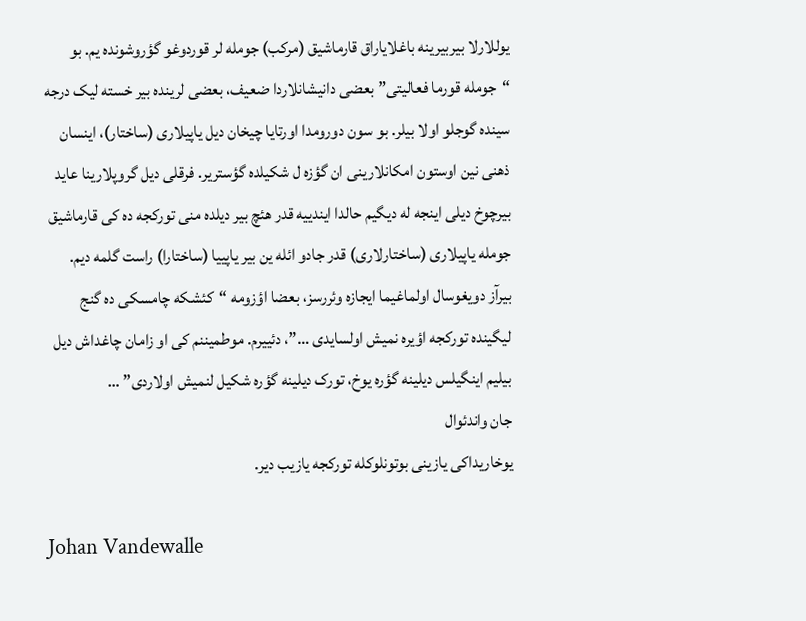يوللارلا بيربيرينه باغلاياراق قارماشيق (مرکب) جومله لر قوردوغو گؤروشونده يم. بو “جومله قورما فعالیتی” بعضی دانیشانلاردا ضعیف، بعضی لرینده بير خسته ليک درجه سينده گوجلو اولا بيلر. بو سون دورومدا اورتايا چيخان ديل ياپيلاری (ساختار)، اينسان ذهنی نین اوستون امکانلارینی ان گؤزه ل شکيلده گؤستریر. فرقلی ديل گروپلارينا عاید بيرچوخ ديلی اينجه له ديگيم حالدا ایندییه قدر هئچ بير ديلده منی تورکجه ده کی قارماشيق جومله ياپيلاری (ساختارلاری) قدر جادو ائله ین بير ياپييا (ساختارا) راست گلمه دیم. بيرآز دويغوسال اولماغیما ايجازه وئررسز، بعضا اؤزومه “کئشکه چامسکی ده گنج ليگینده تورکجه اؤیره نميش اولسايدی …”، دئييرم. موطمیننم کی او زامان چاغداش ديل بيليم اينگيلس دیلینه گؤره یوخ، تورک دیلینه گؤره شکيل لنميش اولاردی” …
جان واندئوال
يوخاريداکی يازينی بوتونلوکله تورکجه يازیب دیر.

Johan Vandewalle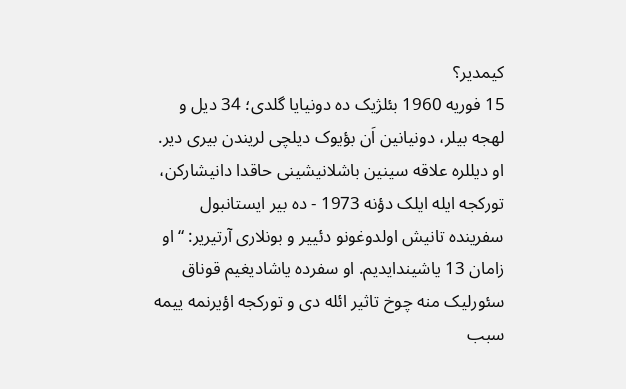کيمدير؟
15 فوریه 1960 بئلژیک ده دونیایا گلدی؛ 34 ديل و لهجه بيلر، دونيانين اَن بؤيوک ديلچی لريندن بیری دیر. او ديللره علاقه سینین باشلانیشينی حاقدا دانیشارکن، تورکجه ايله ايلک دؤنه 1973 - ده بير ايستانبول سفرینده تانیش اولدوغونو دئییر و بونلاری آرتیریر: “او زامان 13 ياشيندايديم. او سفرده ياشاديغيم قوناق سئورلیک منه چوخ تاثیر ائله دی و تورکجه اؤیرنمه ییمه سبب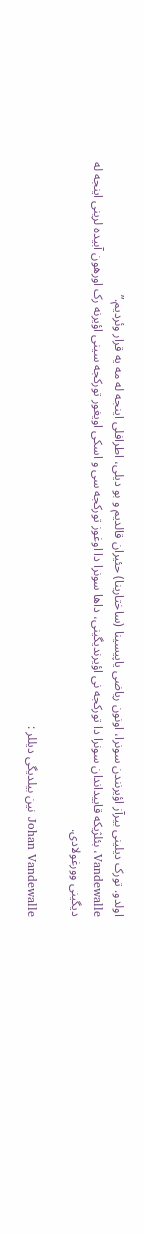اولدو. تورک دیلینی بيرآز اؤیرنندن سونرا، اونون ریاضی ياپيسينا (ساختارینا) حئیران قالديم و بو ديلی، اطرافلی اينجه له مه یه قرار وئرديم.”
Vandewalle، بئلژیکه قاییداندان سونرا دا تورکجه نی اؤیرنديگینی، داها سونرا دا اوغوز تورکجه سی و اسکی اويغور تورکجه سينی اؤیرنه رک اورهون آبيده لرینی اينجه له ديگینی وورغولادی.

Johan Vandewalle نین بيلديگی ديللر :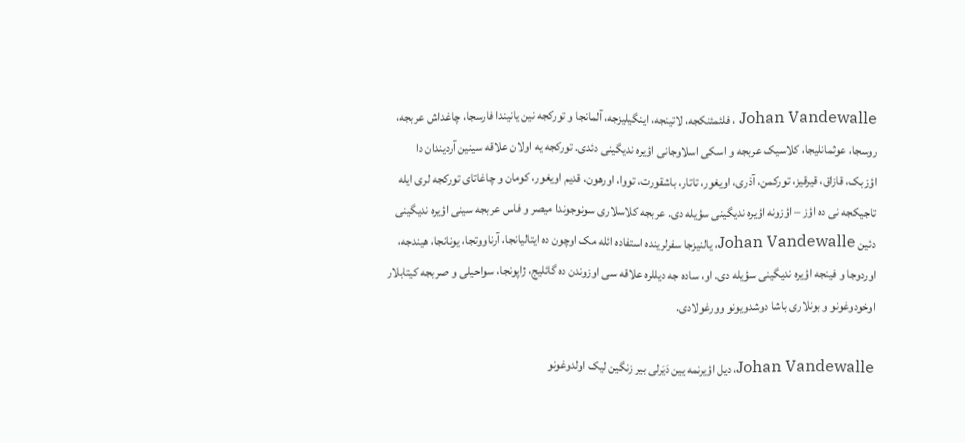Johan Vandewalle ، فلئمئنکجه، لاتينجه، اينگيليزجه، آلمانجا و تورکجه نين يانیندا فارسجا، چاغداش عربجه، روسجا، عوثمانليجا، کلاسيک عربجه و اسکی اسلاوجانی اؤیره نديگینی دئدی. تورکجه یه اولان علاقه سینین آرديندان دا اؤزبک، قازاق، قيرقيز، تورکمن، آذری، اويغور، تاتار، باشقورت، تووا، اورهون، قدیم اويغور، کومان و چاغاتای تورکجه لری ايله تاجيکجه نی ده اؤز – اؤزونه اؤیره نديگينی سؤيله دی. عربجه کلاسلاری سونوجوندا ميصر و فاس عربجه سينی اؤیره نديگينی دئین Johan Vandewalle، يالنيزجا سفرلرینده استفاده ائله مک اوچون ده ايتاليانجا، آرناووتجا، يونانجا، هيندجه، اوردوجا و فينجه اؤیره نديگينی سؤيله دی. او، ساده جه ديللره علاقه سی اوزوندن ده گائليج، ژاپونجا، سواحيلی و صربجه کيتابلار اوخودوغونو و بونلاری باشا دوشدویونو وورغولادی.

Johan Vandewalle، ديل اؤیرنمه یین دَیَرلی بير زنگين ليک اولدوغونو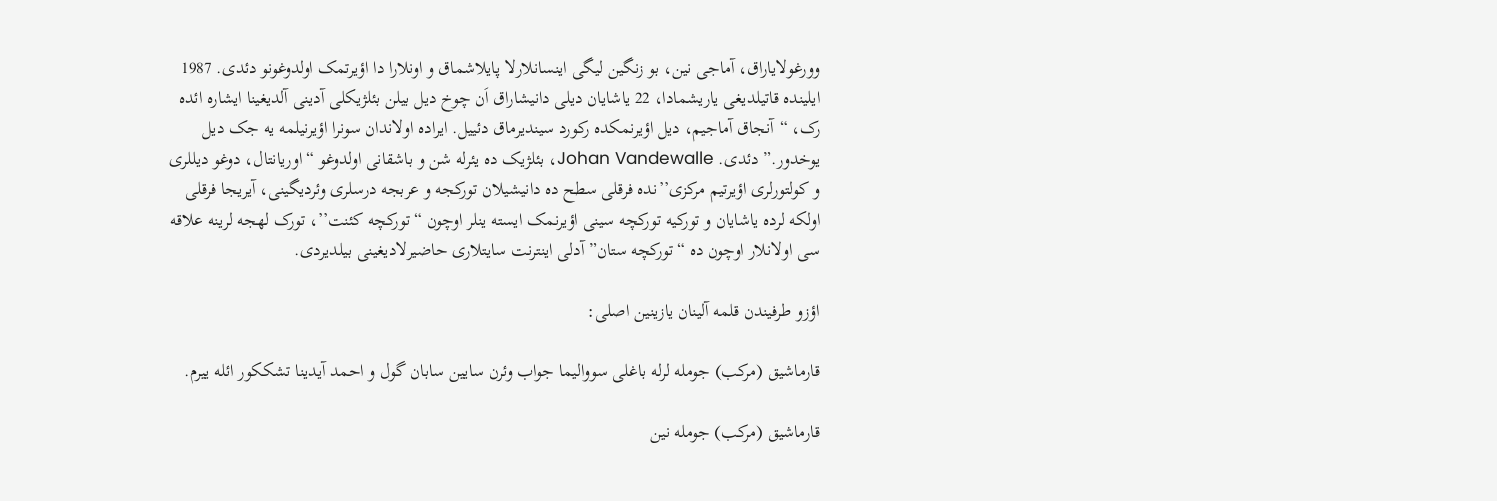وورغولاياراق، آماجی نين، بو زنگين ليگی اينسانلارلا پايلاشماق و اونلارا دا اؤیرتمک اولدوغونو دئدی. 1987 ايلينده قاتيلديغی ياريشمادا، 22 ياشايان ديلی دانیشاراق اَن چوخ ديل بيلن بئلژیکلی آدینی آلديغينا ايشاره ائده رک، “آنجاق آماجيم، ديل اؤیرنمکده رکورد سیندیرماق دئیيل. ایراده اولاندان سونرا اؤیرنيلمه يه جک ديل يوخدور.” دئدی. Johan Vandewalle، بئلژیک ده یئرله شن و باشقانی اولدوغو “اوريانتال، دوغو ديللری و کولتورلری اؤیرتيم مرکزی’’نده فرقلی سطح ده دانیشیلان تورکجه و عربجه درسلری وئرديگينی، آيريجا فرقلی اولکه لرده ياشايان و تورکيه تورکچه سينی اؤیرنمک ايسته ينلر اوچون “تورکچه کئنت’’، تورک لهجه لرينه علاقه سی اولانلار اوچون ده “تورکچه ستان” آدلی اينترنت سايتلاری حاضيرلاديغينی بيلديردی.

اؤزو طرفيندن قلمه آلينان يازینين اصلی:

قارماشیق (مرکب) جومله لرله باغلی سووالیما جواب وئرن سايين سابان گول و احمد آيدينا تشککور ائله ییرم.

قارماشیق (مرکب) جومله نين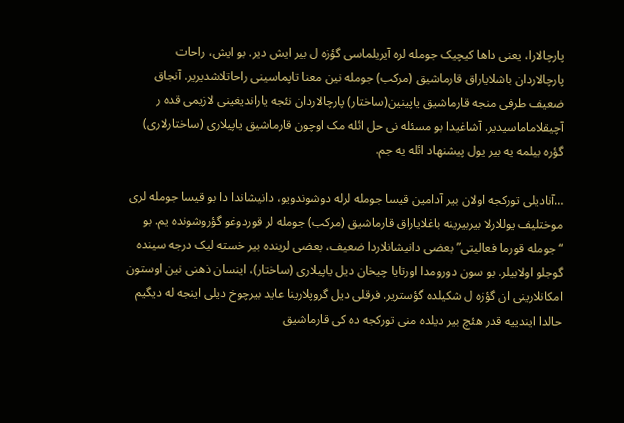پارچالارا، يعنی داها کیچیک جومله لره آيريلماسی گؤزه ل بير ایش دیر. بو ایش، راحات پارچالاردان باشلایاراق قارماشيق (مرکب) جومله نين معنا تاپماسینی راحاتلاشدیریر. آنجاق ضعيف طرفی منجه قارماشيق ياپینين(ساختار) پارچالاردان نئجه یاراندیغینی لازیمی قده ر آچيقلاماماسيدير. آشاغيدا بو مسئله نی حل ائله مک اوچون قارماشيق ياپيلاری (ساختارلاری) گؤره بیلمه یه بير يول پیشنهاد ائله یه جم.

…آناديلی تورکجه اولان بير آدامین قيسا جومله لرله دوشوندویو، دانیشاندا دا بو قيسا جومله لری موختلیف يوللارلا بيربيرينه باغلاياراق قارماشيق (مرکب) جومله لر قوردوغو گؤروشونده يم. بو “جومله قورما فعالیتی” بعضی دانیشانلاردا ضعیف، بعضی لرینده بير خسته ليک درجه سينده گوجلو اولابيلر. بو سون دورومدا اورتايا چيخان ديل ياپيلاری (ساختار)، اينسان ذهنی نین اوستون امکانلارینی ان گؤزه ل شکيلده گؤستریر. فرقلی ديل گروپلارينا عاید بيرچوخ ديلی اينجه له ديگيم حالدا ایندییه قدر هئچ بير ديلده منی تورکجه ده کی قارماشيق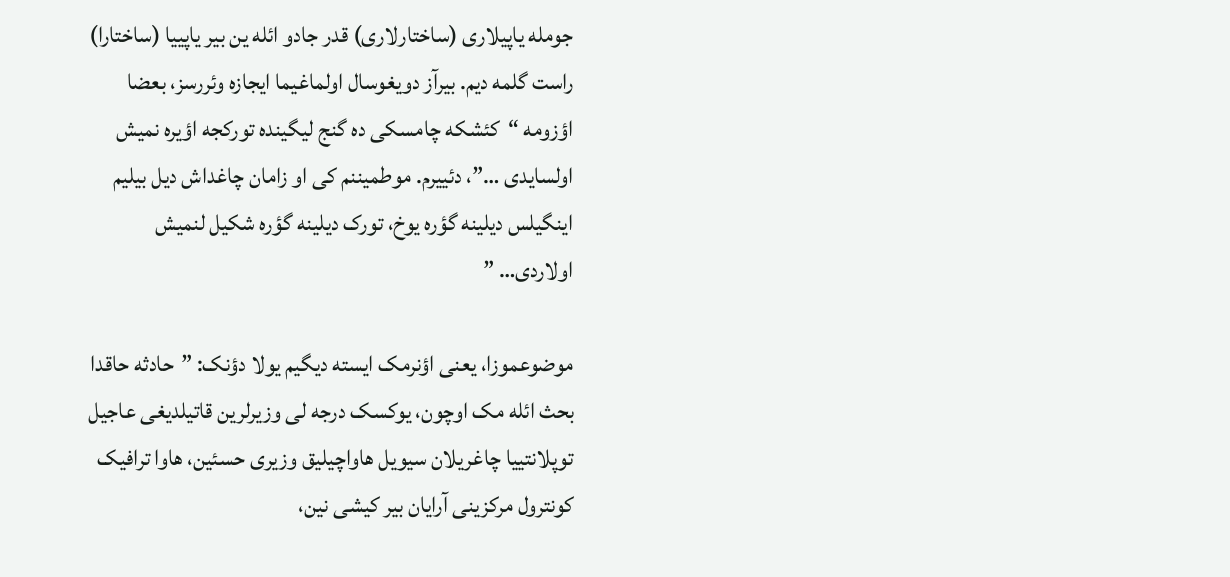جومله ياپيلاری (ساختارلاری) قدر جادو ائله ین بير ياپييا (ساختارا) راست گلمه دیم. بيرآز دويغوسال اولماغیما ايجازه وئررسز، بعضا اؤزومه “کئشکه چامسکی ده گنج ليگینده تورکجه اؤیره نميش اولسايدی …”، دئييرم. موطمیننم کی او زامان چاغداش ديل بيليم اينگيلس دیلینه گؤره یوخ، تورک دیلینه گؤره شکيل لنميش اولاردی… ”

موضوعموزا، يعنی اؤنرمک ايسته ديگيم يولا دؤنک: ”حادثه حاقدا بحث ائله مک اوچون، یوکسک درجه لی وزیرلرین قاتيلديغی عاجیل توپلانتييا چاغريلان سيويل هاواچيليق وزیری حسئين، هاوا ترافيک کونترول مرکزينی آرایان بير کيشی نين،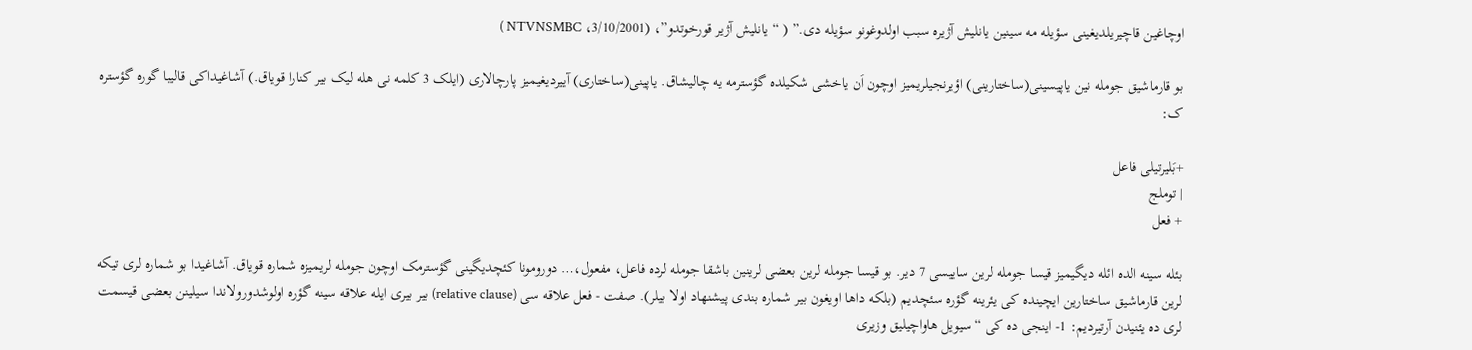اوچاغين قاچيريلديغينی سؤيله مه سینين یانلیش آژیره سبب اولدوغونو سؤيله دی.” ( “يانليش آژیر قورخوتدو”، (3/10/2001، NTVNSMBC )

بو قارماشيق جومله نين ياپيسينی(ساختارینی) اؤیرنجيلريميز اوچون اَن ياخشی شکيلده گؤسترمه یه چالیشاق. ياپينی(ساختاری) آييرديغيميز پارچالاری (ايلک 3 کلمه نی هله لیک بیر کنارا قویاق.) آشاغيداکی قاليبا گوره گؤستره ک:

+بَليرتيلی فاعل
| توملج
+ فعل

بئله سینه الده ائله دیگیمیز قيسا جومله لرين ساييسی 7 دير. بو قيسا جومله لرين بعضی لرینين باشقا جومله لرده فاعل، مفعول،… دورومونا کئچديگينی گؤسترمک اوچون جومله لريميزه شماره قویاق. آشاغيدا بو شماره لری تیکه لرین قارماشيق ساختارین ايچينده کی يئرينه گؤره سئچديم (بلکه داها اويغون بير شماره بندی پیشنهاد اولا بیلر). صفت - فعل علاقه سی (relative clause) بیر بیری ایله علاقه سینه گؤره اولوشدورولاندا سيلینن بعضی قیسمت لری ده یئنیدن آرتیردیم: 1- اینجی ده کی “سيويل هاواچيليق وزیری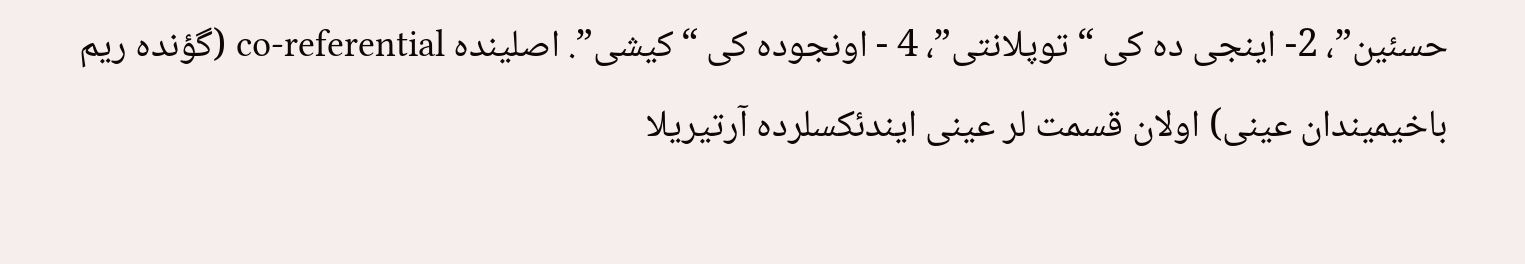حسئين”، 2- اینجی ده کی “توپلانتی”، 4 - اونجوده کی “کيشی”. اصلينده co-referential (گؤنده ريم باخیمیندان عینی) اولان قسمت لر عینی ایندئکسلرده آرتیریلا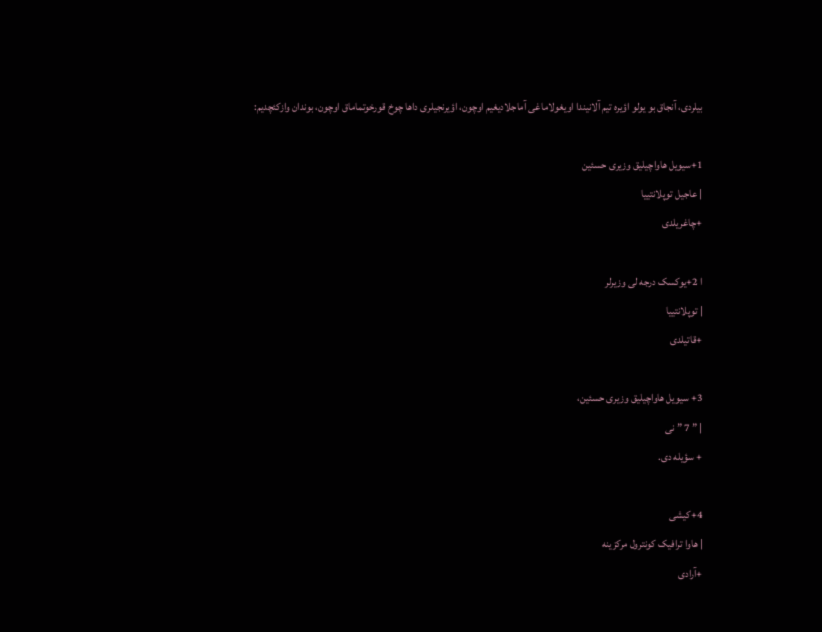بیلردی، آنجاق بو يولو اؤیره تيم آلانيندا اويغولاماغی آماجلاديغيم اوچون، اؤیرنجيلری داها چوخ قورخوتماماق اوچون، بوندان وازکئچديم:

1+سيويل هاواچيليق وزیری حسئين
| عاجيل توپلانتييا
+چاغريلدی

ا 2+یوکسک درجه لی وزیرلر
| توپلانتييا
+قاتيلدی

3+ سيويل هاواچيليق وزیری حسئين،
| ” 7 ” نی
+ سؤيله دی.

4+کیشی
| هاوا ترافيک کونترول مرکزينه
+آرادی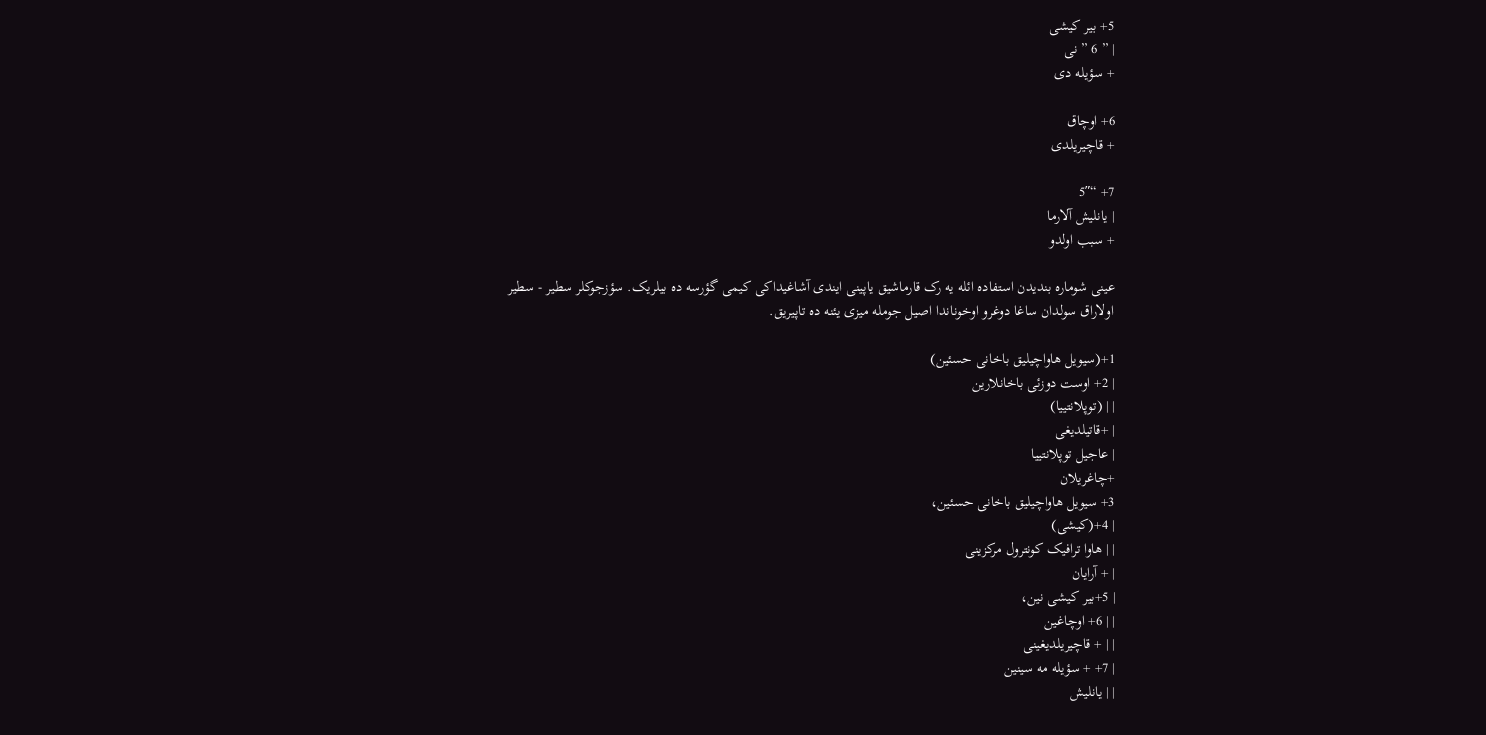5+ بير کيشی
| ” 6 ” نی
+ سؤيله دی

6+ اوچاق
+ قاچيريلدی

7+ “5″
| يانليش آلارما
+ سبب اولدو

عینی شوماره بندیدن استفاده ائله یه رک قارماشيق ياپينی ایندی آشاغيداکی کیمی گؤرسه ده بیلریک. سؤزجوکلر سطير - سطير اولاراق سولدان ساغا دوغرو اوخوناندا اصيل جومله ميزی یئنه ده تاپیریق.

1+(سيويل هاواچيليق باخانی حسئين)
| 2+ اوست دوزئی باخانلارين
| | (توپلانتييا)
| +قاتيلديغی
| عاجيل توپلانتييا
+چاغريلان
3+ سيويل هاواچيليق باخانی حسئين،
| 4+(کيشی)
| | هاوا ترافيک کونترول مرکزينی
| + آرايان
| 5+بير کيشی نين،
| | 6+ اوچاغين
| | + قاچيريلديغينی
| 7+ + سؤيله مه سینين
| | يانليش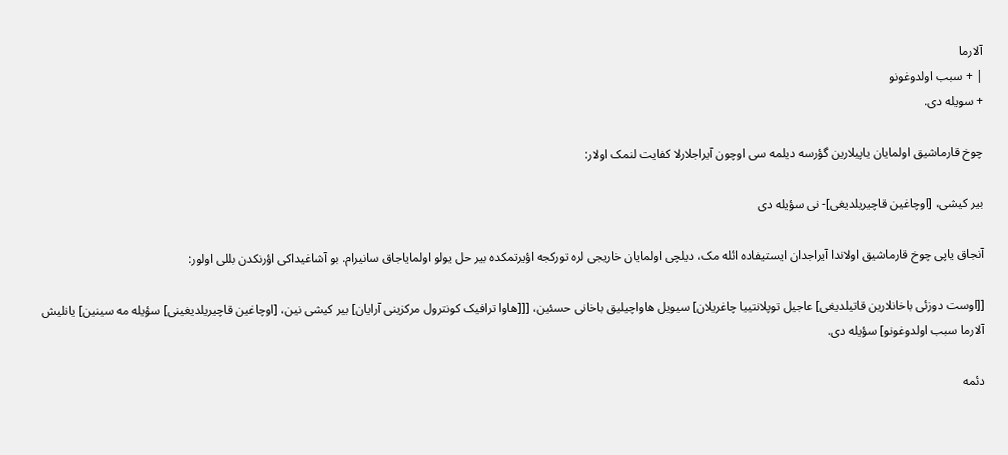آلارما
| + سبب اولدوغونو
+ سويله دی.

چوخ قارماشيق اولمايان ياپيلارين گؤرسه دیلمه سی اوچون آيراجلارلا کفایت لنمک اولار:

بير کيشی، [اوچاغين قاچيريلديغی]- نی سؤيله دی

آنجاق ياپی چوخ قارماشيق اولاندا آيراجدان ایستیفاده ائله مک، ديلچی اولمايان خاریجی لره تورکجه اؤیرتمکده بير حل یولو اولماياجاق سانيرام. بو آشاغيداکی اؤرنکدن بللی اولور:

[[اوست دوزئی باخانلارين قاتيلديغی] عاجيل توپلانتييا چاغريلان] سيويل هاواچيليق باخانی حسئين، [[[هاوا ترافيک کونترول مرکزينی آرايان] بير کيشی نين، [اوچاغين قاچيريلديغينی] سؤيله مه سينين] يانليش آلارما سبب اولدوغونو] سؤيله دی.

دئمه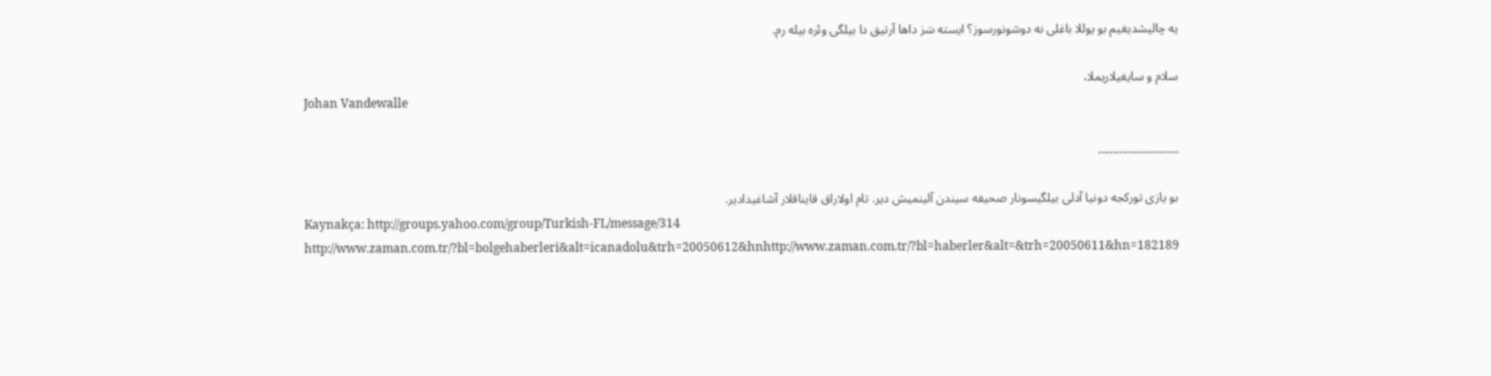یه چالیشدیغیم بو یوللا باغلی نه دوشونورسوز؟ ايسته سَز داها آرتیق دا بیلگی وئره بیله رم.

سلام و سايغيلاريملا،
Johan Vandewalle

………………………

بو يازی تورکجه دونيا آدلی بيلگيسونار صحیفه سيندن آلينميش دير. تام اولاراق قايناقلار آشاغيدادير.
Kaynakça: http://groups.yahoo.com/group/Turkish-FL/message/314 http://www.zaman.com.tr/?bl=bolgehaberleri&alt=icanadolu&trh=20050612&hnhttp://www.zaman.com.tr/?bl=haberler&alt=&trh=20050611&hn=182189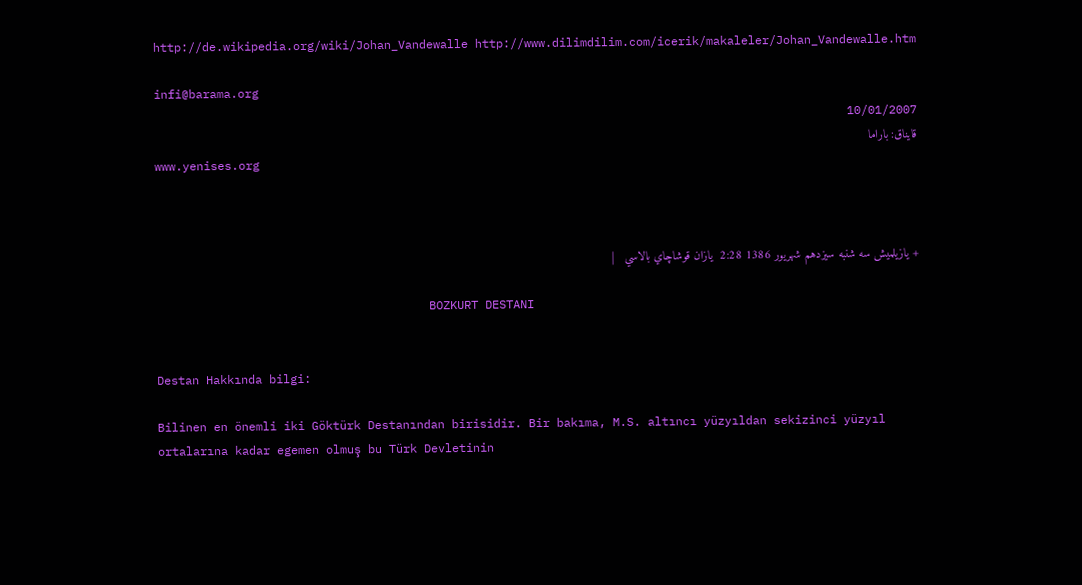http://de.wikipedia.org/wiki/Johan_Vandewalle http://www.dilimdilim.com/icerik/makaleler/Johan_Vandewalle.htm

infi@barama.org
10/01/2007
قایناق: باراما
www.yenises.org



+ یازیلمیش سه شنبه سیزدهم شهریور 1386 2:28  يازان قوشاچاي بالاسي   |

                                       BOZKURT DESTANI


Destan Hakkında bilgi:

Bilinen en önemli iki Göktürk Destanından birisidir. Bir bakıma, M.S. altıncı yüzyıldan sekizinci yüzyıl ortalarına kadar egemen olmuş bu Türk Devletinin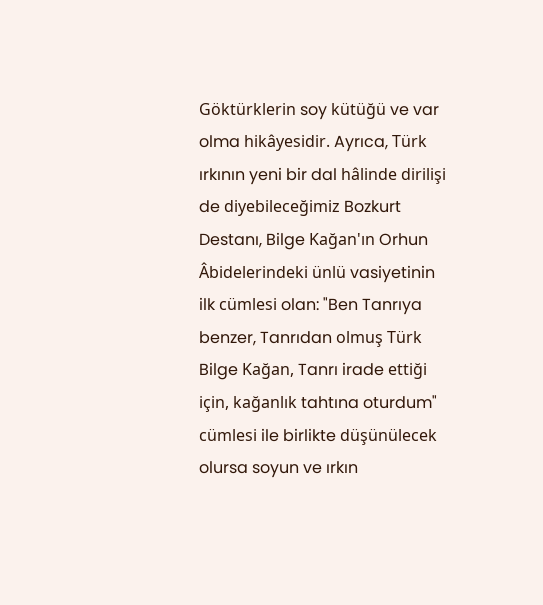Göktürklerin soy kütüğü ve var olma hikâyesidir. Ayrıca, Türk ırkının yeni bir dal hâlinde dirilişi de diyebileceğimiz Bozkurt Destanı, Bilge Kağan'ın Orhun Âbidelerindeki ünlü vasiyetinin ilk cümlesi olan: "Ben Tanrıya benzer, Tanrıdan olmuş Türk Bilge Kağan, Tanrı irade ettiği için, kağanlık tahtına oturdum" cümlesi ile birlikte düşünülecek olursa soyun ve ırkın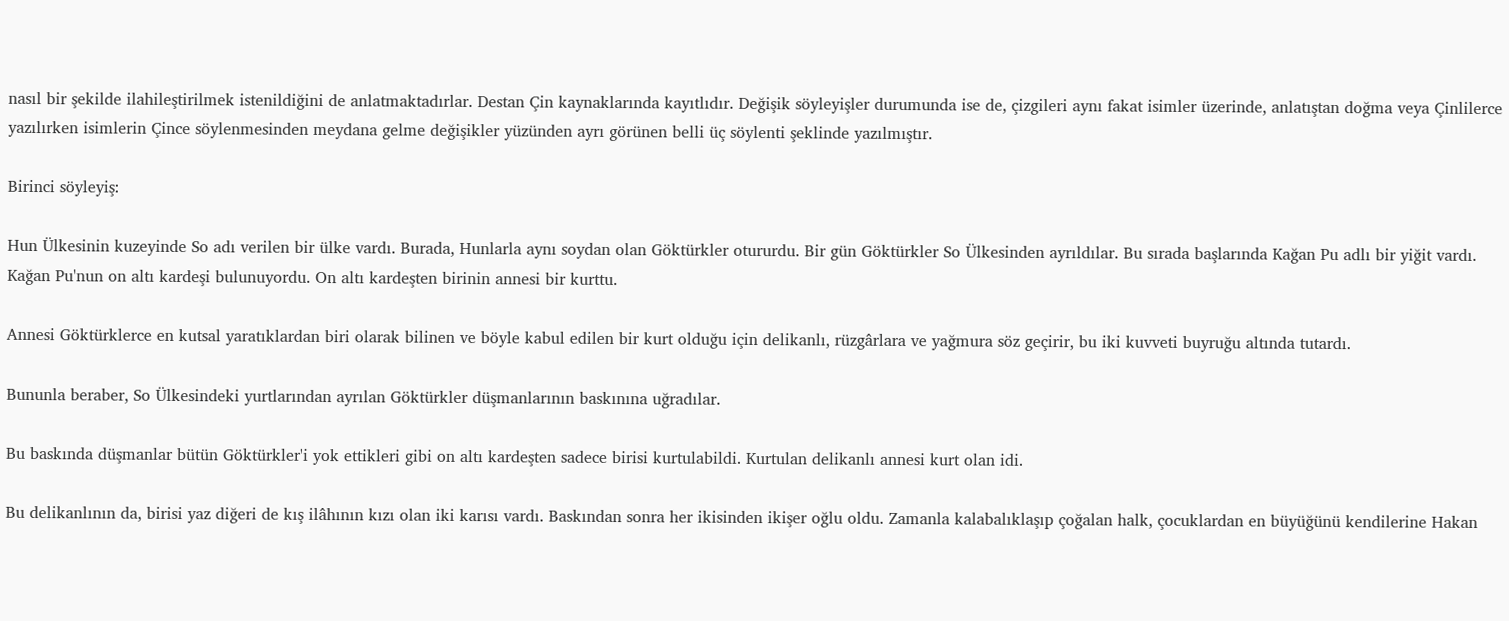nasıl bir şekilde ilahileştirilmek istenildiğini de anlatmaktadırlar. Destan Çin kaynaklarında kayıtlıdır. Değişik söyleyişler durumunda ise de, çizgileri aynı fakat isimler üzerinde, anlatıştan doğma veya Çinlilerce yazılırken isimlerin Çince söylenmesinden meydana gelme değişikler yüzünden ayrı görünen belli üç söylenti şeklinde yazılmıştır.

Birinci söyleyiş:

Hun Ülkesinin kuzeyinde So adı verilen bir ülke vardı. Burada, Hunlarla aynı soydan olan Göktürkler otururdu. Bir gün Göktürkler So Ülkesinden ayrıldılar. Bu sırada başlarında Kağan Pu adlı bir yiğit vardı. Kağan Pu'nun on altı kardeşi bulunuyordu. On altı kardeşten birinin annesi bir kurttu.

Annesi Göktürklerce en kutsal yaratıklardan biri olarak bilinen ve böyle kabul edilen bir kurt olduğu için delikanlı, rüzgârlara ve yağmura söz geçirir, bu iki kuvveti buyruğu altında tutardı.

Bununla beraber, So Ülkesindeki yurtlarından ayrılan Göktürkler düşmanlarının baskınına uğradılar.

Bu baskında düşmanlar bütün Göktürkler'i yok ettikleri gibi on altı kardeşten sadece birisi kurtulabildi. Kurtulan delikanlı annesi kurt olan idi.

Bu delikanlının da, birisi yaz diğeri de kış ilâhının kızı olan iki karısı vardı. Baskından sonra her ikisinden ikişer oğlu oldu. Zamanla kalabalıklaşıp çoğalan halk, çocuklardan en büyüğünü kendilerine Hakan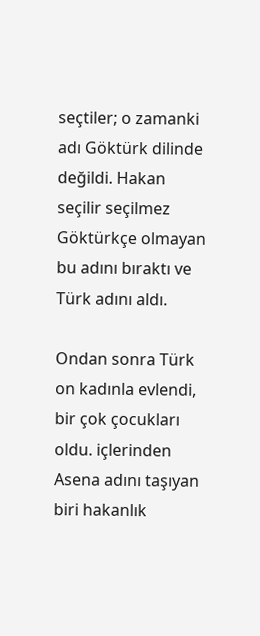seçtiler; o zamanki adı Göktürk dilinde değildi. Hakan seçilir seçilmez Göktürkçe olmayan bu adını bıraktı ve Türk adını aldı.

Ondan sonra Türk on kadınla evlendi, bir çok çocukları oldu. içlerinden Asena adını taşıyan biri hakanlık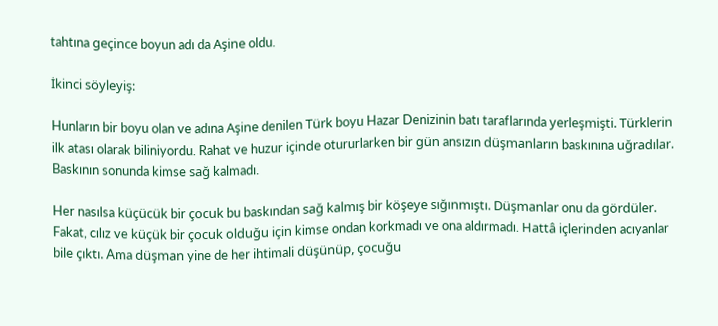tahtına geçince boyun adı da Aşine oldu.

İkinci söyleyiş:

Hunların bir boyu olan ve adına Aşine denilen Türk boyu Hazar Denizinin batı taraflarında yerleşmişti. Türklerin ilk atası olarak biliniyordu. Rahat ve huzur içinde otururlarken bir gün ansızın düşmanların baskınına uğradılar. Baskının sonunda kimse sağ kalmadı.

Her nasılsa küçücük bir çocuk bu baskından sağ kalmış bir köşeye sığınmıştı. Düşmanlar onu da gördüler. Fakat, cılız ve küçük bir çocuk olduğu için kimse ondan korkmadı ve ona aldırmadı. Hattâ içlerinden acıyanlar bile çıktı. Ama düşman yine de her ihtimali düşünüp, çocuğu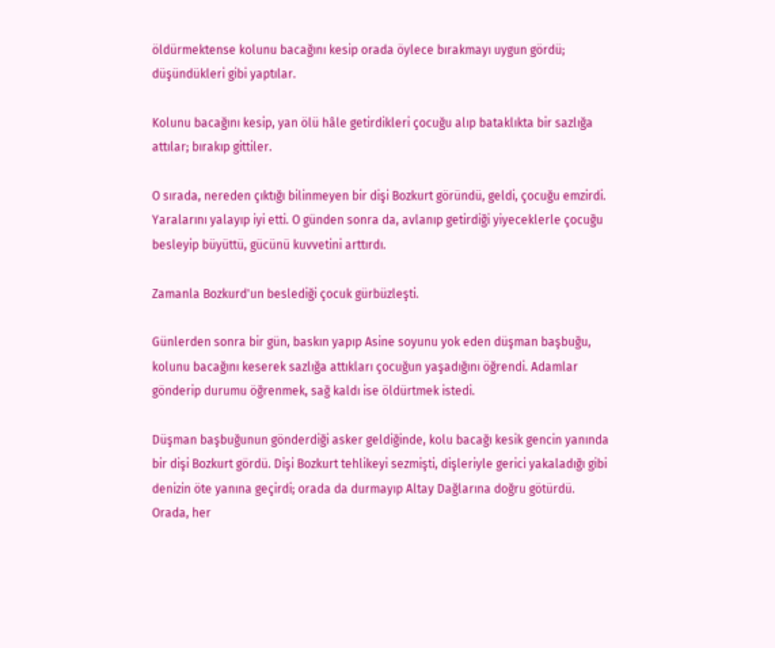öldürmektense kolunu bacağını kesip orada öylece bırakmayı uygun gördü; düşündükleri gibi yaptılar.

Kolunu bacağını kesip, yan ölü hâle getirdikleri çocuğu alıp bataklıkta bir sazlığa attılar; bırakıp gittiler.

O sırada, nereden çıktığı bilinmeyen bir dişi Bozkurt göründü, geldi, çocuğu emzirdi. Yaralarını yalayıp iyi etti. O günden sonra da, avlanıp getirdiği yiyeceklerle çocuğu besleyip büyüttü, gücünü kuvvetini arttırdı.

Zamanla Bozkurd'un beslediği çocuk gürbüzleşti.

Günlerden sonra bir gün, baskın yapıp Asine soyunu yok eden düşman başbuğu, kolunu bacağını keserek sazlığa attıkları çocuğun yaşadığını öğrendi. Adamlar gönderip durumu öğrenmek, sağ kaldı ise öldürtmek istedi.

Düşman başbuğunun gönderdiği asker geldiğinde, kolu bacağı kesik gencin yanında bir dişi Bozkurt gördü. Dişi Bozkurt tehlikeyi sezmişti, dişleriyle gerici yakaladığı gibi denizin öte yanına geçirdi; orada da durmayıp Altay Dağlarına doğru götürdü. Orada, her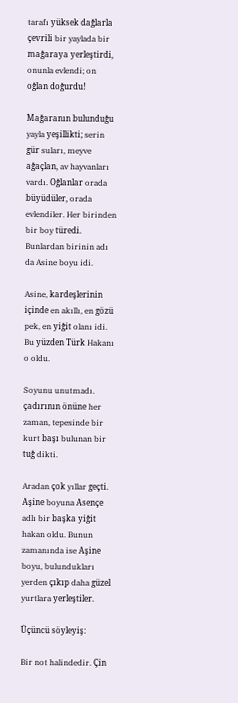tarafı yüksek dağlarla çevrili bir yaylada bir mağaraya yerleştirdi, onunla evlendi; on oğlan doğurdu!

Mağaranın bulunduğu yayla yeşillikti; serin gür suları, meyve ağaçlan, av hayvanları vardı. Oğlanlar orada büyüdüler, orada evlendiler. Her birinden bir boy türedi. Bunlardan birinin adı da Asine boyu idi.

Asine, kardeşlerinin içinde en akıllı, en gözü pek, en yiğit olanı idi. Bu yüzden Türk Hakanı o oldu.

Soyunu unutmadı. çadırının önüne her zaman, tepesinde bir kurt başı bulunan bir tuğ dikti.

Aradan çok yıllar geçti. Aşine boyuna Asençe adlı bir başka yiğit hakan oldu. Bunun zamanında ise Aşine boyu, bulundukları yerden çıkıp daha güzel yurtlara yerleştiler.

Üçüncü söyleyiş:

Bir not halindedir. Çin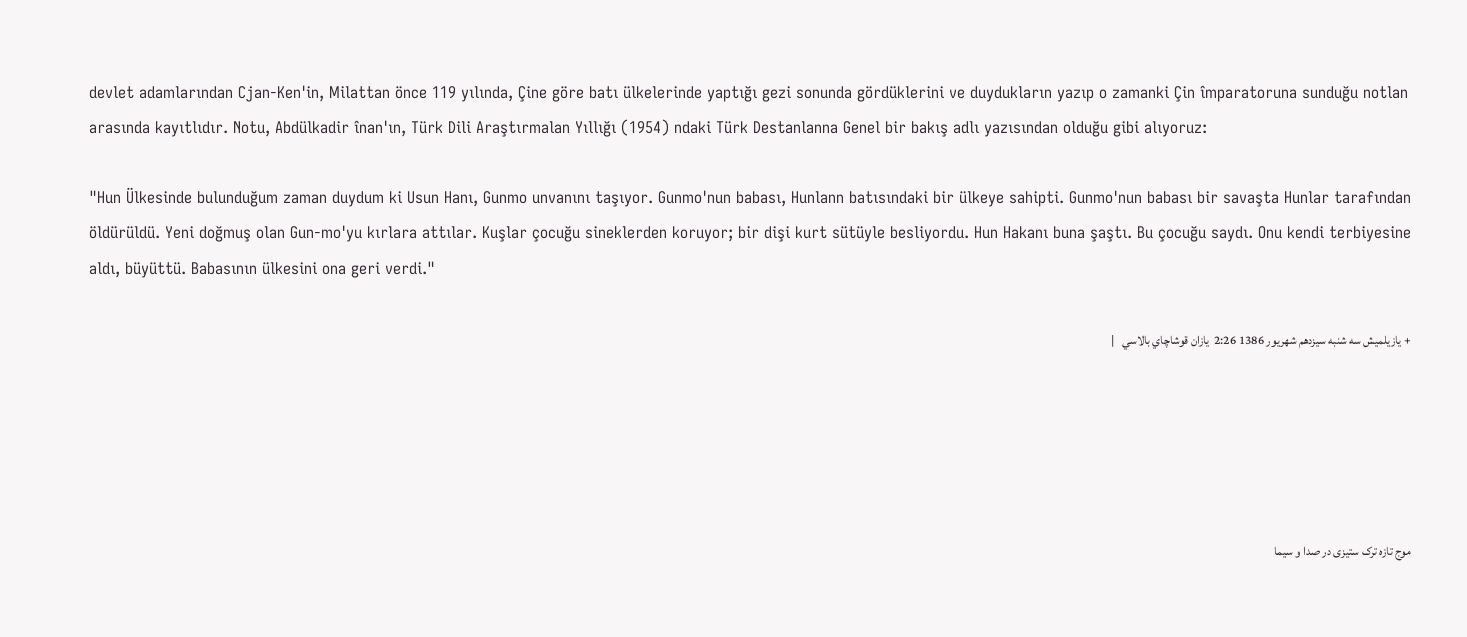devlet adamlarından Cjan-Ken'in, Milattan önce 119 yılında, Çine göre batı ülkelerinde yaptığı gezi sonunda gördüklerini ve duydukların yazıp o zamanki Çin împaratoruna sunduğu notlan arasında kayıtlıdır. Notu, Abdülkadir înan'ın, Türk Dili Araştırmalan Yıllığı (1954) ndaki Türk Destanlanna Genel bir bakış adlı yazısından olduğu gibi alıyoruz:

"Hun Ülkesinde bulunduğum zaman duydum ki Usun Hanı, Gunmo unvanını taşıyor. Gunmo'nun babası, Hunlann batısındaki bir ülkeye sahipti. Gunmo'nun babası bir savaşta Hunlar tarafından öldürüldü. Yeni doğmuş olan Gun-mo'yu kırlara attılar. Kuşlar çocuğu sineklerden koruyor; bir dişi kurt sütüyle besliyordu. Hun Hakanı buna şaştı. Bu çocuğu saydı. Onu kendi terbiyesine aldı, büyüttü. Babasının ülkesini ona geri verdi."

+ یازیلمیش سه شنبه سیزدهم شهریور 1386 2:26  يازان قوشاچاي بالاسي   |





موج تازه ترک ستیزی در صدا و سیما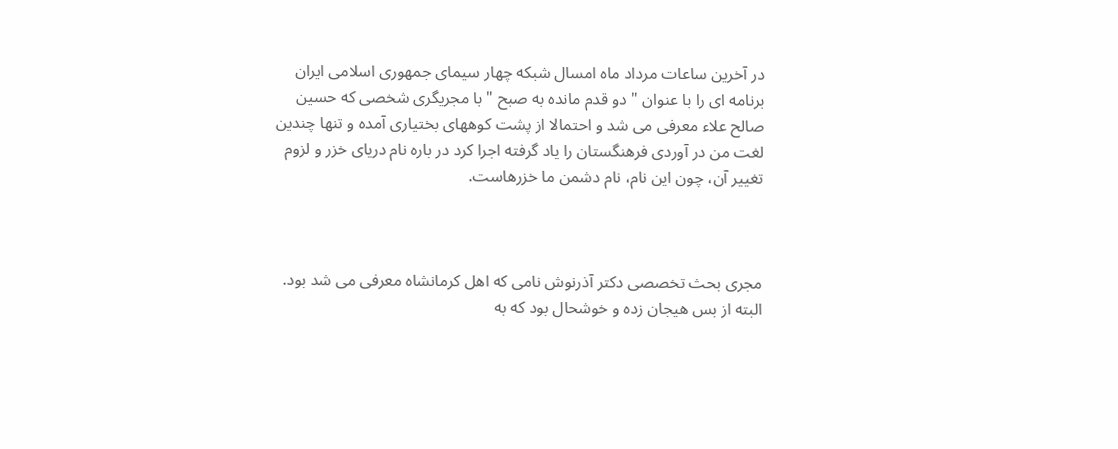در آخرین ساعات مرداد ماه امسال شبکه چهار سیمای جمهوری اسلامی ایران برنامه ای را با عنوان " دو قدم مانده به صبح " با مجریگری شخصی که حسین صالح علاء معرفی می شد و احتمالا از پشت کوههای بختیاری آمده و تنها چندین لغت من در آوردی فرهنگستان را یاد گرفته اجرا کرد در باره نام دریای خزر و لزوم تغییر آن، چون این نام، نام دشمن ما خزرهاست.



مجری بحث تخصصی دکتر آذرنوش نامی که اهل کرمانشاه معرفی می شد بود. البته از بس هیجان زده و خوشحال بود که به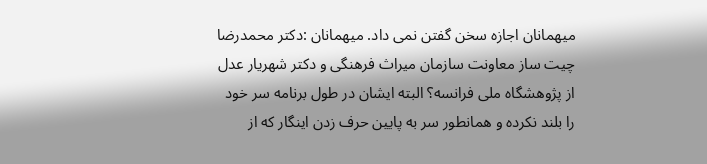میهمانان اجازه سخن گفتن نمی داد. میهمانان :دکتر محمدرضا چیت ساز معاونت سازمان میراث فرهنگی و دکتر شهریار عدل از پژوهشگاه ملی فرانسه؟ البته ایشان در طول برنامه سر خود را بلند نکرده و همانطور سر به پایین حرف زدن اینگار که از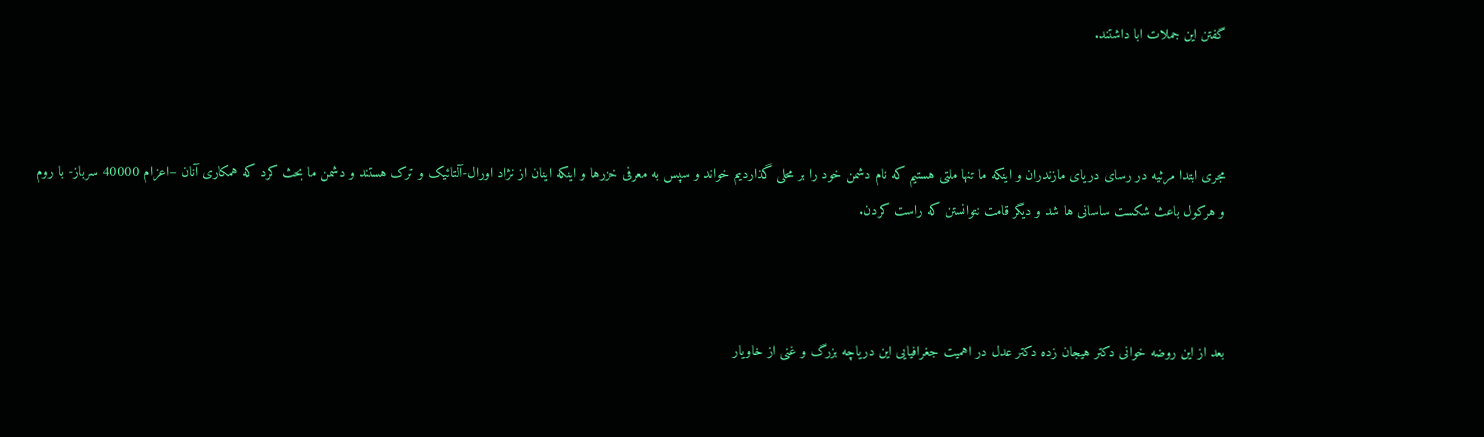گفتن این جملات ابا داشتند.



مجری ابتدا مرثیه در رسای دریای مازندران و اینکه ما تنها ملتی هستیم که نام دشمن خود را بر محلی گذاردیم خواند و سپس به معرفی خزرها و اینکه اینان از نژاد اورال-آلتائیک و ترک هستند و دشمن ما بحث کرد که همکاری آنان –اعزام 40000 سرباز- با روم و هرکول باعث شکست ساسانی ها شد و دیگر قامت نتوانستن که راست کردن.



بعد از این روضه خوانی دکتر هیجان زده دکتر عدل در اهمیت جغرافیایی این دریاچه بزرگ و غنی از خاویار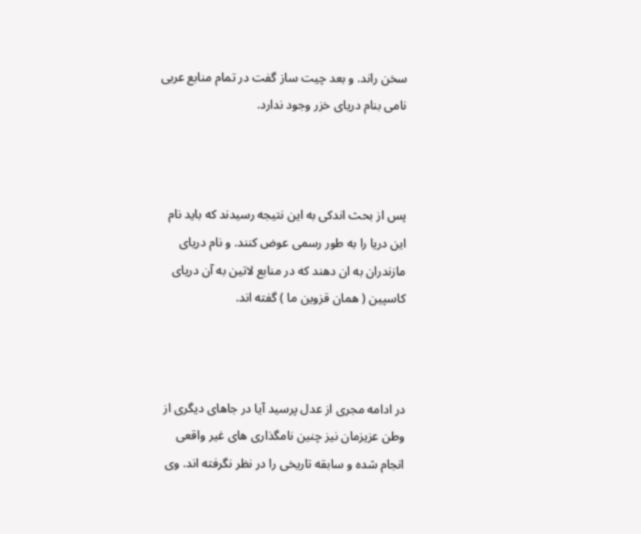سخن راند. و بعد چیت ساز گفت در تمام منابع عربی نامی بنام دریای خزر وجود ندارد.



پس از بحث اندکی به این نتیجه رسیدند که باید نام این دریا را به طور رسمی عوض کنند. و نام دریای مازندران به ان دهند که در منابع لاتین به آن دریای کاسپین ( همان قزوین ما ) گفته اند.



در ادامه مجری از عدل پرسید آیا در جاهای دیگری از وطن عزیزمان نیز چنین نامگذاری های غیر واقعی انجام شده و سابقه تاریخی را در نظر نگرفته اند. وی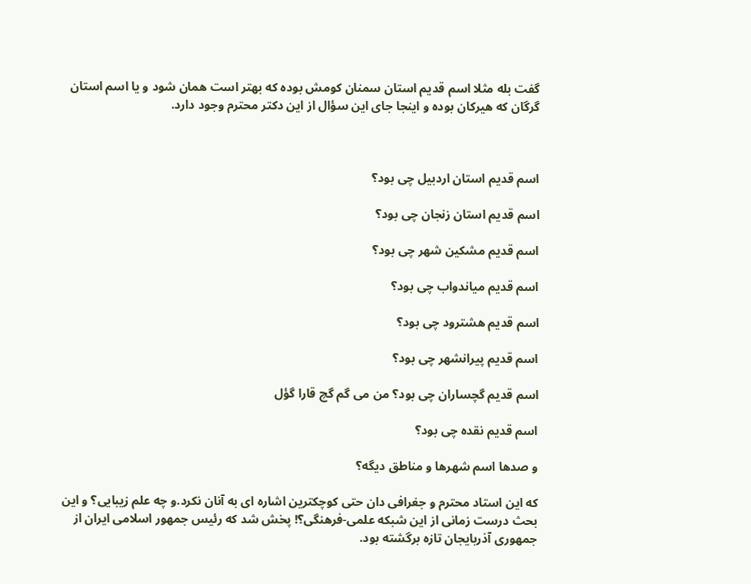گفت بله مثلا اسم قدیم استان سمنان کومش بوده که بهتر است همان شود و یا اسم استان گرگان که هیرکان بوده و اینجا جای این سؤال از این دکتر محترم وجود دارد.



اسم قدیم استان اردبیل چی بود؟

اسم قدیم استان زنجان چی بود؟

اسم قدیم مشکین شهر چی بود؟

اسم قدیم میاندواب چی بود؟

اسم قدیم هشترود چی بود؟

اسم قدیم پیرانشهر چی بود؟

اسم قدیم گچساران چی بود؟ من می گم گچ قارا گؤل

اسم قدیم نقده چی بود؟

و صدها اسم شهرها و مناطق دیگه؟

که این استاد محترم و جغرافی دان حتی کوچکترین اشاره ای به آنان نکرد.و چه علم زیبایی؟ و این بحث درست زمانی از این شبکه علمی-فرهنگی؟! پخش شد که رئیس جمهور اسلامی ایران از جمهوری آذربایجان تازه برگشته بود.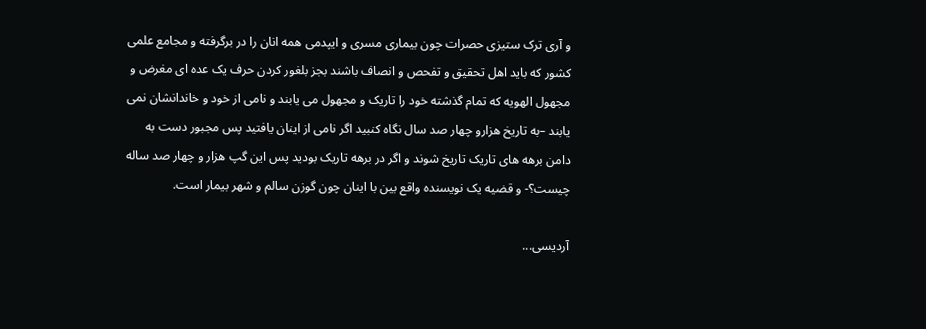و آری ترک ستیزی حصرات چون بیماری مسری و ایپدمی همه انان را در برگرفته و مجامع علمی کشور که باید اهل تحقیق و تفحص و انصاف باشند بجز بلغور کردن حرف یک عده ای مغرض و مجهول الهویه که تمام گذشته خود را تاریک و مجهول می یابند و نامی از خود و خاندانشان نمی یابند –به تاریخ هزارو چهار صد سال نگاه کنبید اگر نامی از اینان یافتید پس مجبور دست به دامن برهه های تاریک تاریخ شوند و اگر در برهه تاریک بودید پس این گپ هزار و چهار صد ساله چیست؟- و قضیه یک نویسنده واقع بین با اینان چون گوزن سالم و شهر بیمار است.

آردیسی...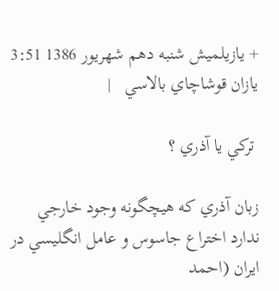+ یازیلمیش شنبه دهم شهریور 1386 3:51  يازان قوشاچاي بالاسي   |

 تركي يا آذري ؟

زبان آذري كه هيچگونه وجود خارجي ندارد اختراع جاسوس و عامل انگليسي در ايران (احمد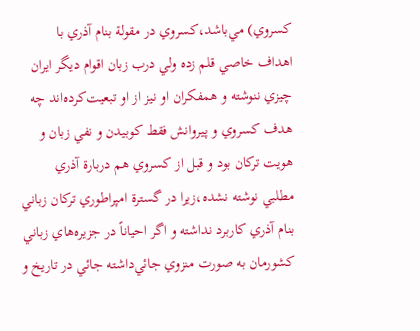كسروي) مي‌باشد،كسروي در مقولة‌ بنام آذري با اهداف‌ خاصي قلم‌ زده‌ ولي درب زبان‌ اقوام‌ ديگر ايران‌ چيزي ننوشته‌ و همفكران‌ او نيز از او تبعيت‌كرده‌اند چه‌ هدف‌ كسروي و پيروانش‌ فقط‌ كوبيدن‌ و نفي زبان‌ و هويت‌ تركان‌ بود و قبل‌ از كسروي هم‌ دربارة‌ آذري مطلبي نوشته‌ نشده‌،زيرا در گسترة‌ امپراطوري تركان‌ زباني بنام‌ آذري كاربرد نداشته‌ و اگر احياناً در جزيره‌هاي زباني كشورمان‌ به‌ صورت‌ منزوي جائي‌داشته‌ جائي در تاريخ‌ و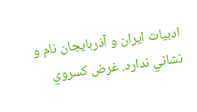ادبيات‌ ايران‌ و آذربايجان‌ نام‌ و نشاني ندارد. غرض‌ كسروي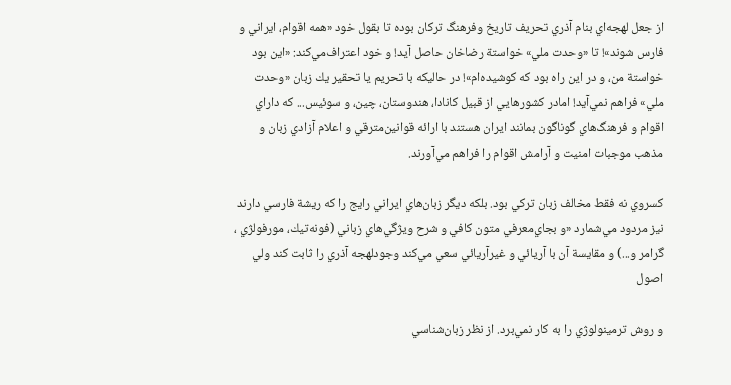از جعل‌ لهجه‌اي بنام‌ آذري تحريف‌ تاريخ‌ وفرهنگ‌ تركان‌ بوده‌ تا بقول‌ خود «همه‌ اقوام‌، ايراني و فارس‌ شوند»! تا «وحدت‌ ملي‌» خواستة‌ رضاخان‌ حاصل‌ آيد! و خود اعتراف‌مي‌كند: «اين‌ بود خواستة‌ من‌، و در اين‌ راه‌ بود كه‌ كوشيده‌ام‌»! در حاليكه‌ با تحريم‌ يا تحقير يك‌ زبان‌ «وحدت‌ ملي‌» فراهم‌ نمي‌آيد! امادر كشورهايي از قبيل‌ كانادا، هندوستان‌، چين‌، و سوئيس‌... كه‌ داراي اقوام‌ و فرهنگ‌هاي گوناگون‌ بمانند ايران‌ هستند با ارائه‌ قوانين‌مترقي و اعلام‌ آزادي زبان‌ و مذهب‌ موجبات‌ امنيت‌ و آرامش‌ اقوام‌ را فراهم‌ مي‌آورند.

كسروي نه‌ فقط‌ مخالف‌ زبان‌ تركي بود. بلكه‌ ديگر زبان‌هاي ايراني رايج‌ را كه‌ ريشة‌ فارسي دارند نيز مردود مي‌شمارد «و بجاي‌معرفي متون‌ كافي و شرح‌ ويژگي‌هاي زباني (فونه‌تيك‌، مورفولژي ‌، گرامر و...) و مقايسة‌ آن‌ با آريائي و غيرآريائي سعي مي‌كند وجودلهجه‌ آذري را ثابت‌ كند ولي اصول‌

و روش‌ ترمينولوژي را به‌ كار نمي‌برد. از نظر زبان‌شناسي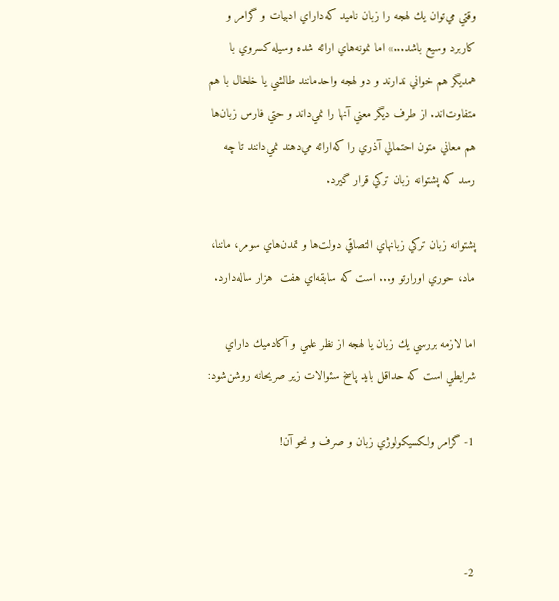وقتي مي‌توان‌ يك‌ لهجه‌ را زبان‌ ناميد كه‌داراي ادبيات‌ و گرامر و كاربرد وسيع‌ باشد...» اما نمونه‌هاي ارائه‌ شده‌ وسيله‌ كسروي با همديگر هم‌ خواني ندارند و دو لهجه‌ واحدمانند طالشي يا خلخال‌ با هم‌ متفاوت‌اند. از طرف‌ ديگر معني آنها را نمي‌داند و حتي فارس‌ زبان‌ها هم‌ معاني متون‌ احتمالي آذري را كه‌ارائه‌ مي‌دهند نمي‌دانند تا چه‌ رسد كه‌ پشتوانه‌ زبان‌ تركي قرار گيرد.

پشتوانه‌ زبان‌ تركي زبانهاي التصاقي دولت‌ها و تمدن‌هاي سومر، ماننا، ماد، حوري اورارتو و... است‌ كه‌ سابقه‌اي هفت ‌ هزار ساله‌دارد.

اما لازمه‌ بررسي يك‌ زبان‌ يا لهجه‌ از نظر علمي و آكادميك‌ داراي شرايطي است‌ كه‌ حداقل‌ بايد پاسخ‌ سئوالات‌ زير صريحانه‌ روشن‌شود:

1- گرامر ولكسيكولوژي زبان‌ و صرف‌ و نحو آن‌!



2-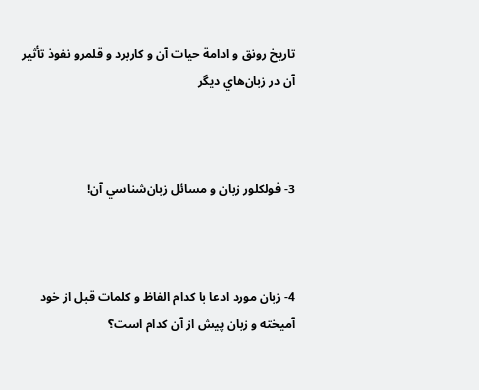تاريخ‌ رونق‌ و ادامة‌ حيات‌ آن‌ و كاربرد و قلمرو نفوذ تأثير آن‌ در زبان‌هاي ديگر



3- فولكلور زبان‌ و مسائل‌ زبان‌شناسي آن‌!



4- زبان‌ مورد ادعا با كدام‌ الفاظ‌ و كلمات‌ قبل‌ از خود آميخته‌ و زبان‌ پيش‌ از آن‌ كدام‌ است‌؟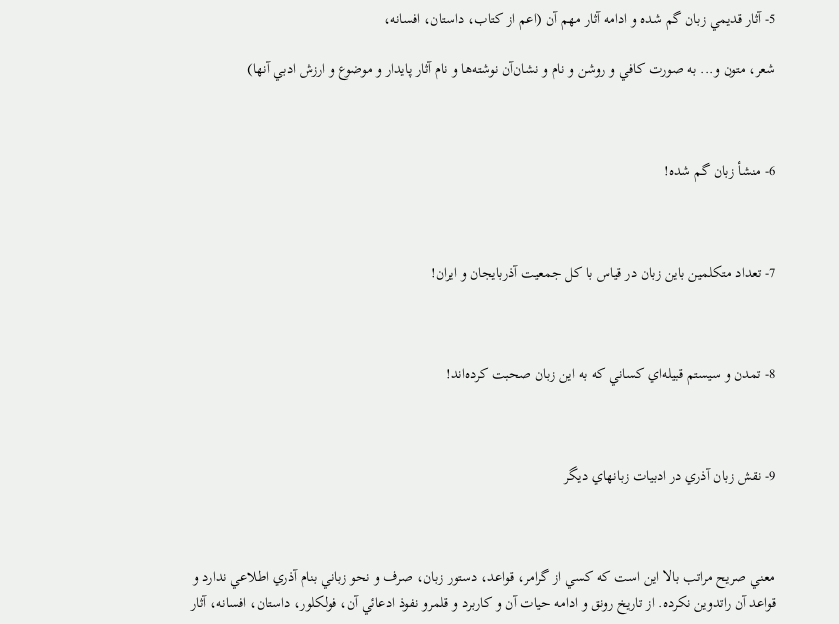5- آثار قديمي زبان‌ گم‌ شده‌ و ادامه‌ آثار مهم‌ آن‌ (اعم‌ از كتاب‌، داستان‌، افسانه‌،

شعر، متون‌ و... به‌ صورت‌ كافي و روشن‌ و نام‌ و نشان‌آن‌ نوشته‌ها و نام‌ آثار پايدار و موضوع‌ و ارزش‌ ادبي آنها)



6- منشأ زبان‌ گم‌ شده‌!



7- تعداد متكلمين‌ باين‌ زبان‌ در قياس‌ با كل‌ جمعيت‌ آذربايجان‌ و ايران‌!



8- تمدن‌ و سيستم‌ قبيله‌اي كساني كه‌ به‌ اين‌ زبان‌ صحبت‌ كرده‌اند!



9- نقش‌ زبان‌ آذري در ادبيات‌ زبانهاي ديگر



معني صريح‌ مراتب‌ بالا اين‌ است‌ كه‌ كسي از گرامر، قواعد، دستور زبان‌، صرف‌ و نحو زباني بنام‌ آذري اطلاعي ندارد و قواعد آن‌ راتدوين‌ نكرده‌. از تاريخ‌ رونق‌ و ادامه‌ حيات‌ آن‌ و كاربرد و قلمرو نفوذ ادعائي آن‌، فولكلور، داستان‌، افسانه‌، آثار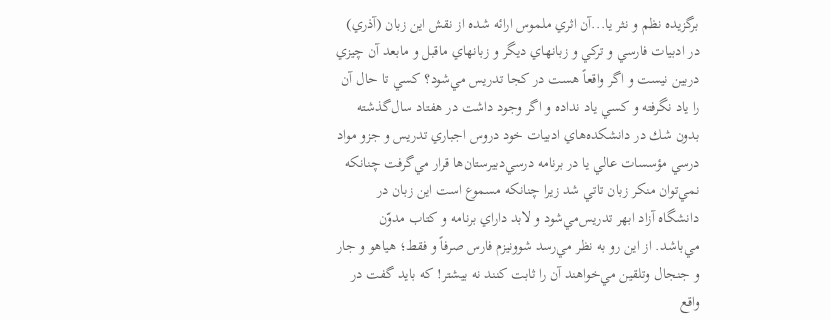برگزيده‌ نظم‌ و نثر يا...آن‌ اثري ملموس‌ ارائه‌ شده‌ از نقش‌ اين‌ زبان‌ (آذري‌) در ادبيات‌ فارسي و تركي و زبانهاي ديگر و زبانهاي ماقبل‌ و مابعد آن‌ چيزي دربين‌ نيست‌ و اگر واقعاً هست‌ در كجا تدريس‌ مي‌شود؟ كسي تا حال‌ آن‌ را ياد نگرفته‌ و كسي ياد نداده‌ و اگر وجود داشت‌ در هفتاد سال‌گذشته‌ بدون‌ شك‌ در دانشكده‌هاي ادبيات‌ خود دروس‌ اجباري تدريس‌ و جزو مواد درسي مؤسسات‌ عالي يا در برنامه‌ درسي‌دبيرستان‌ها قرار مي‌گرفت‌ چنانكه‌ نمي‌توان‌ منكر زبان‌ تاتي شد زيرا چنانكه‌ مسموع‌ است‌ اين‌ زبان‌ در دانشگاه‌ آزاد ابهر تدريس‌مي‌شود و لابد داراي برنامه‌ و كتاب‌ مدوّن‌ مي‌باشد. از اين‌ رو به‌ نظر مي‌رسد شوونيزم‌ فارس‌ صرفاً و فقط‌؛ هياهو و جار و جنجال‌ وتلقين‌ مي‌خواهند آن‌ را ثابت‌ كنند نه‌ بيشتر! كه‌ بايد گفت‌ در واقع‌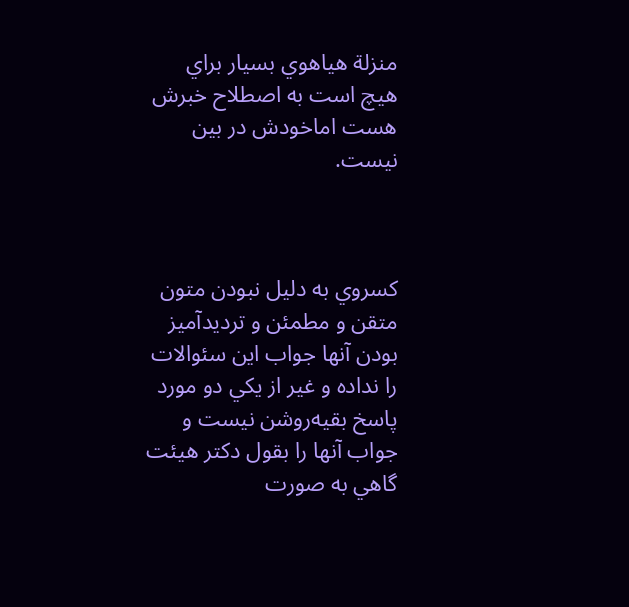منزلة‌ هياهوي بسيار براي هيچ‌ است‌ به‌ اصطلاح‌ خبرش‌ هست‌ اماخودش‌ در بين‌ نيست‌.



كسروي به‌ دليل‌ نبودن‌ متون‌ متقن‌ و مطمئن‌ و ترديدآميز بودن‌ آنها جواب‌ اين‌ سئوالات‌ را نداده‌ و غير از يكي دو مورد پاسخ‌ بقيه‌روشن‌ نيست‌ و جواب‌ آنها را بقول‌ دكتر هيئت‌ گاهي به‌ صورت‌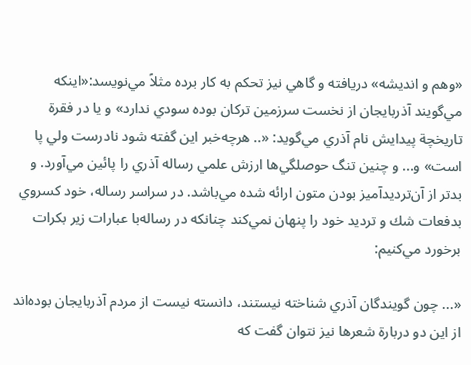«وهم‌ و انديشه‌» دريافته‌ و گاهي نيز تحكم‌ به‌ كار برده‌ مثلاً مي‌نويسد:«اينكه‌ مي‌گويند آذربايجان‌ از نخست‌ سرزمين‌ تركان‌ بوده‌ سودي ندارد» و يا در فقرة‌ تاريخچة‌ پيدايش‌ نام‌ آذري مي‌گويد: «.. هرچه‌خبر اين‌ گفته‌ شود نادرست‌ ولي پا است‌» و... و چنين‌ تنگ‌ حوصلگي‌ها ارزش‌ علمي رساله‌ آذري را پائين‌ مي‌آورد. و بدتر از آن‌ترديدآميز بودن‌ متون‌ ارائه‌ شده‌ مي‌باشد. در سراسر رساله‌، خود كسروي بدفعات‌ شك‌ و ترديد خود را پنهان‌ نمي‌كند چنانكه‌ در رساله‌با عبارات‌ زير بكرات‌ برخورد مي‌كنيم‌:

«... چون‌ گويندگان‌ آذري شناخته‌ نيستند، دانسته‌ نيست‌ از مردم‌ آذربايجان‌ بوده‌اند از اين‌ دو دربارة‌ شعرها نيز نتوان‌ گفت‌ كه‌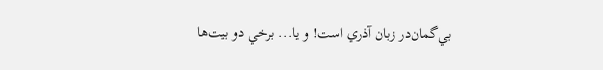بي‌گمان‌در زبان‌ آذري است‌! و يا... برخي دو بيت‌ها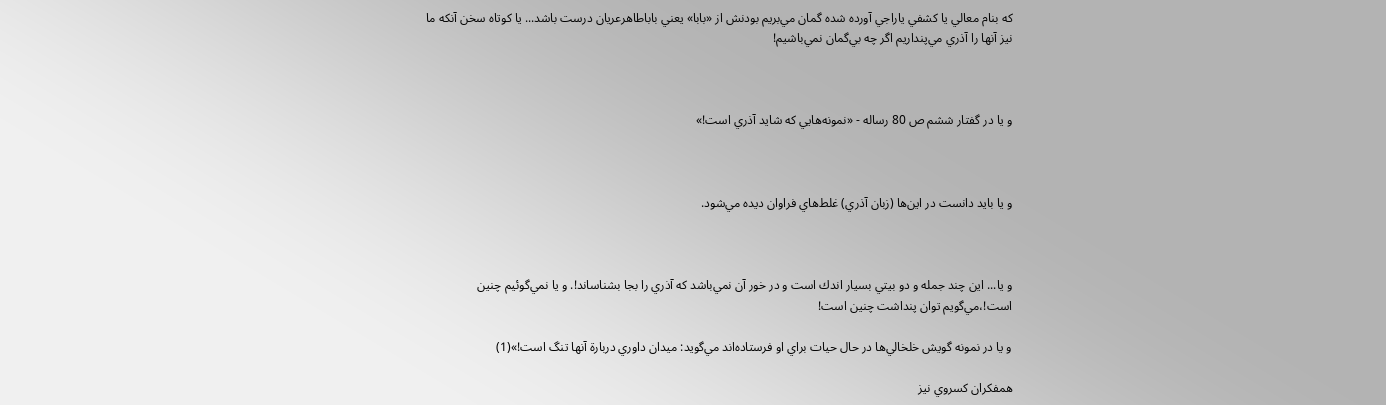كه‌ بنام‌ معالي يا كشفي ياراجي آورده‌ شده‌ گمان‌ مي‌بريم‌ بودنش‌ از «بابا» يعني باباطاهرعريان‌ درست‌ باشد... يا كوتاه‌ سخن‌ آنكه‌ ما نيز آنها را آذري مي‌پنداريم‌ اگر چه‌ بي‌گمان‌ نمي‌باشيم‌!



و يا در گفتار ششم‌ ص‌ 80 رساله‌ - «نمونه‌هايي كه‌ شايد آذري است‌!»



و يا بايد دانست‌ در اين‌ها (زبان‌ آذري‌) غلط‌هاي فراوان‌ ديده‌ مي‌شود.



و يا... اين‌ چند جمله‌ و دو بيتي بسيار اندك‌ است‌ و در خور آن‌ نمي‌باشد كه‌ آذري را بجا بشناساند!. و يا نمي‌گوئيم‌ چنين‌ است‌!،مي‌گويم‌ توان‌ پنداشت‌ چنين‌ است‌!

و يا در نمونه‌ گويش‌ خلخالي‌ها در حال‌ حيات‌ براي او فرستاده‌اند مي‌گويد: ميدان‌ داوري دربارة‌ آنها تنگ‌ است‌!»(1)

همفكران‌ كسروي نيز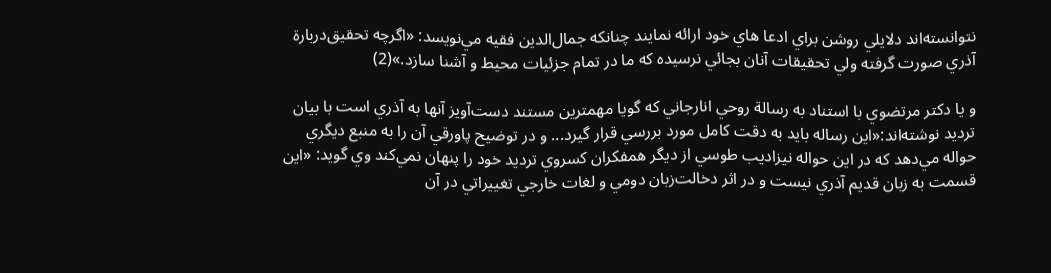نتوانسته‌اند دلايلي روشن براي ادعا هاي خود ارائه نمايند چنانكه‌ جمال‌الدين‌ فقيه‌ مي‌نويسد: «اگرچه‌ تحقيق‌دربارة‌ آذري صورت‌ گرفته‌ ولي تحقيقات‌ آنان‌ بجائي نرسيده‌ كه‌ ما در تمام‌ جزئيات‌ محيط‌ و آشنا سازد.»(2)

و يا دكتر مرتضوي با استناد به‌ رسالة‌ روحي انارجاني كه‌ گويا مهمترين‌ مستند دست‌آويز آنها به‌ آذري است‌ با بيان‌ ترديد نوشته‌اند:«اين‌ رساله‌ بايد به‌ دقت‌ كامل‌ مورد بررسي قرار گيرد... و در توضيح‌ پاورقي آن‌ را به‌ منبع‌ ديگري حواله‌ مي‌دهد كه‌ در اين‌ حواله‌ نيزاديب‌ طوسي از ديگر همفكران‌ كسروي ترديد خود را پنهان‌ نمي‌كند وي گويد: «اين‌ قسمت‌ به‌ زبان‌ قديم‌ آذري نيست‌ و در اثر دخالت‌زبان‌ دومي و لغات‌ خارجي تغييراتي در آن‌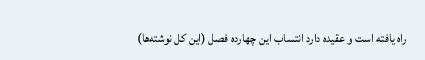راه‌ يافته‌ است‌ و عقيده‌ دارد انتساب‌ اين‌ چهارده‌ فصل‌ (اين‌ كل‌ نوشته‌ها)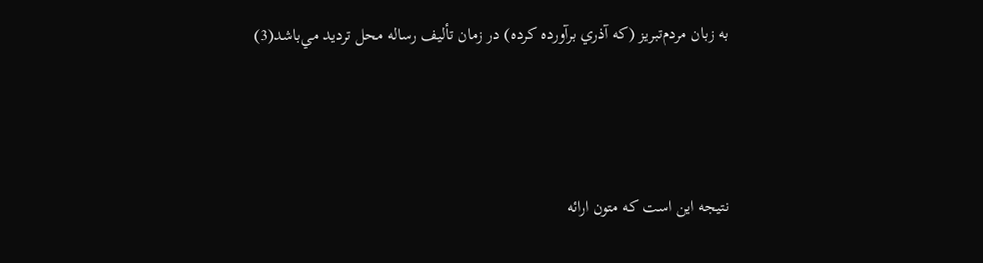به‌ زبان‌ مردم‌تبريز (كه‌ آذري برآورده‌ كرده‌) در زمان‌ تأليف‌ رساله‌ محل‌ ترديد مي‌باشد(3)



نتيجه‌ اين‌ است‌ كه‌ متون‌ ارائه‌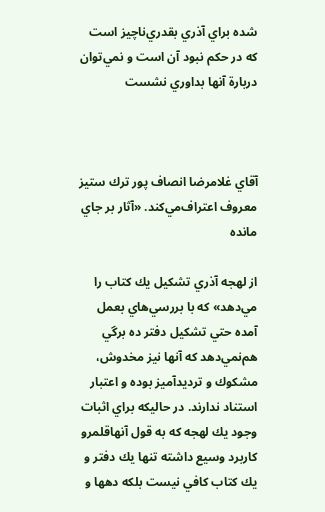شده‌ براي آذري بقدري‌ناچيز است‌ كه‌ در حكم‌ نبود آن‌ است‌ و نمي‌توان‌ دربارة‌ آنها بداوري نشست‌



آقاي غلامرضا انصاف‌ پور ترك‌ ستيز معروف‌ اعتراف‌مي‌كند. «آثار بر جاي مانده‌

از لهجه‌ آذري تشكيل‌ يك‌ كتاب‌ را مي‌دهد» كه‌ با بررسي‌هاي بعمل‌ آمده‌ حتي تشكيل‌ دفتر ده‌ برگي هم‌نمي‌دهد كه‌ آنها نيز مخدوش‌، مشكوك‌ و ترديدآميز بوده‌ و اعتبار استناد ندارند. در حاليكه‌ براي اثبات‌ وجود يك‌ لهجه‌ كه‌ به‌ قول‌ آنهاقلمرو كاربرد وسيع‌ داشته‌ تنها يك‌ دفتر و يك‌ كتاب‌ كافي نيست‌ بلكه‌ دهها و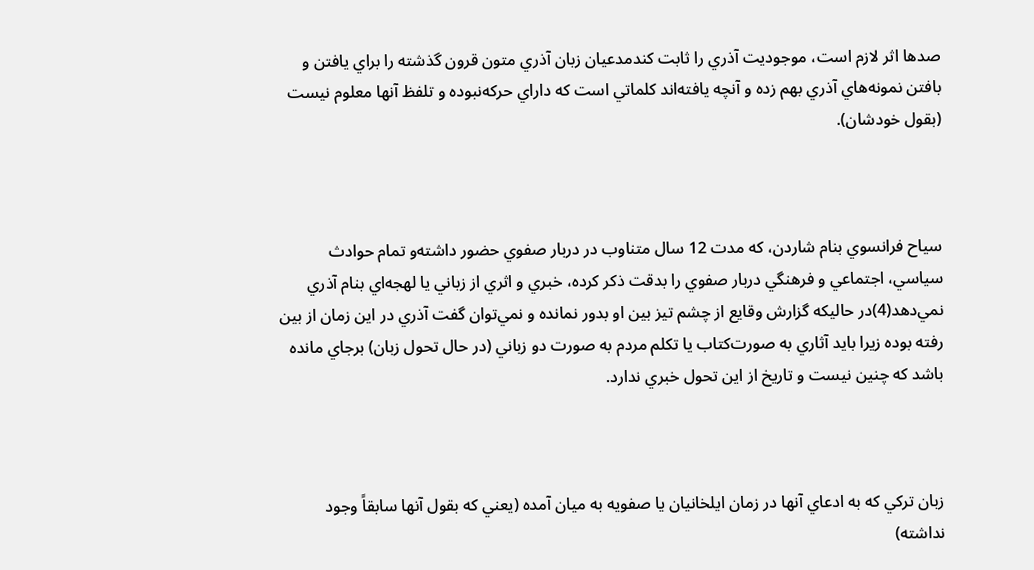صدها اثر لازم‌ است‌، موجوديت‌ آذري را ثابت‌ كندمدعيان‌ زبان‌ آذري متون‌ قرون‌ گذشته‌ را براي يافتن‌ و بافتن‌ نمونه‌هاي آذري بهم‌ زده‌ و آنچه‌ يافته‌اند كلماتي است‌ كه‌ داراي حركه‌نبوده‌ و تلفظ‌ آنها معلوم‌ نيست‌ (بقول‌ خودشان‌).



سياح‌ فرانسوي بنام‌ شاردن‌، كه‌ مدت‌ 12 سال‌ متناوب‌ در دربار صفوي حضور داشته‌و تمام‌ حوادث‌ سياسي‌، اجتماعي و فرهنگي دربار صفوي را بدقت‌ ذكر كرده‌، خبري و اثري از زباني يا لهجه‌اي بنام‌ آذري نمي‌دهد(4)در حاليكه‌ گزارش‌ وقايع‌ از چشم‌ تيز بين‌ او بدور نمانده‌ و نمي‌توان‌ گفت‌ آذري در اين‌ زمان‌ از بين‌ رفته‌ بوده‌ زيرا بايد آثاري به‌ صورت‌كتاب‌ يا تكلم‌ مردم‌ به‌ صورت‌ دو زباني (در حال‌ تحول‌ زبان‌) برجاي مانده‌ باشد كه‌ چنين‌ نيست‌ و تاريخ‌ از اين‌ تحول‌ خبري ندارد.



زبان‌ تركي كه‌ به‌ ادعاي آنها در زمان‌ ايلخانيان‌ يا صفويه‌ به‌ ميان‌ آمده‌ (يعني كه‌ بقول‌ آنها سابقاً وجود نداشته‌)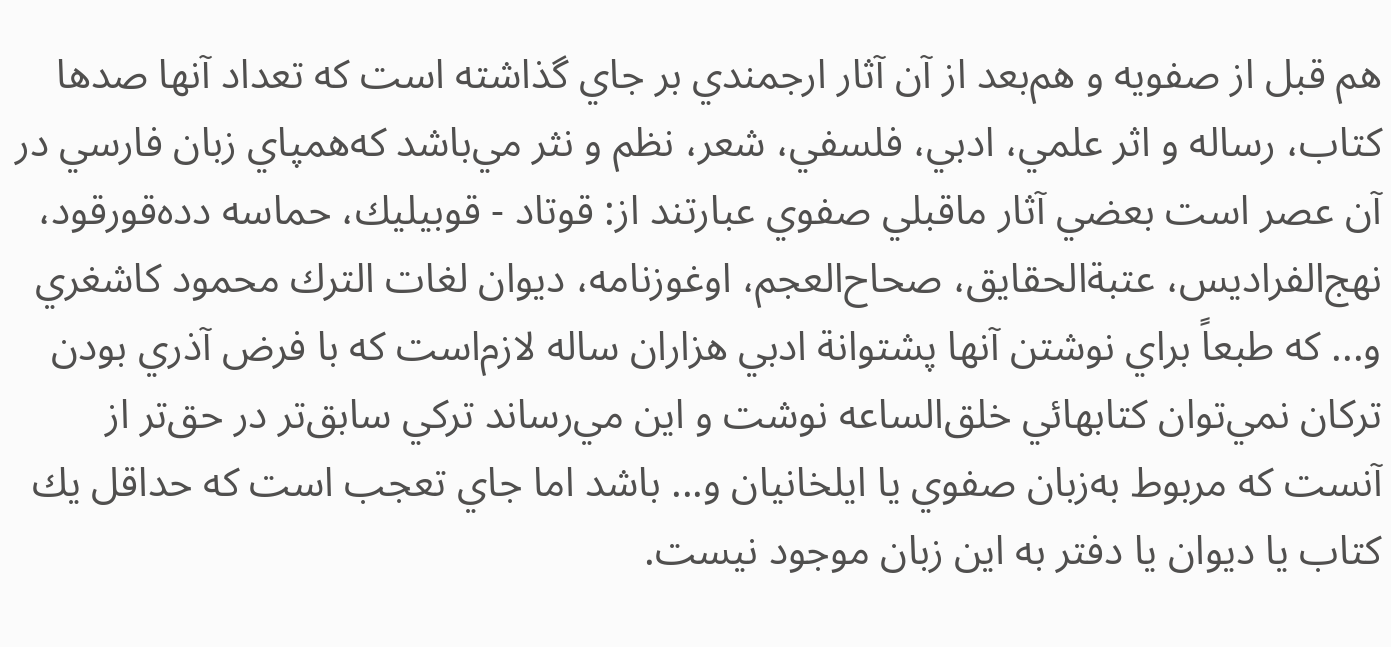هم‌ قبل‌ از صفويه‌ و هم‌بعد از آن‌ آثار ارجمندي بر جاي گذاشته‌ است‌ كه‌ تعداد آنها صدها كتاب‌، رساله‌ و اثر علمي‌، ادبي‌، فلسفي‌، شعر، نظم‌ و نثر مي‌باشد كه‌همپاي زبان‌ فارسي در آن‌ عصر است‌ بعضي آثار ماقبلي صفوي عبارتند از: قوتاد - قوبيليك‌، حماسه‌ دده‌قورقود، نهج‌الفراديس‌، عتبة‌الحقايق‌، صحاح‌العجم‌، اوغوزنامه‌، ديوان‌ لغات‌ الترك‌ محمود كاشغري و... كه‌ طبعاً براي نوشتن‌ آنها پشتوانة‌ ادبي هزاران‌ ساله‌ لازم‌است‌ كه‌ با فرض‌ آذري بودن‌ تركان‌ نمي‌توان‌ كتابهائي خلق‌الساعه‌ نوشت‌ و اين‌ مي‌رساند تركي سابق‌تر در حق‌تر از آنست‌ كه‌ مربوط‌ به‌زبان‌ صفوي يا ايلخانيان‌ و... باشد اما جاي تعجب‌ است‌ كه‌ حداقل‌ يك‌ كتاب‌ يا ديوان‌ يا دفتر به‌ اين‌ زبان‌ موجود نيست‌.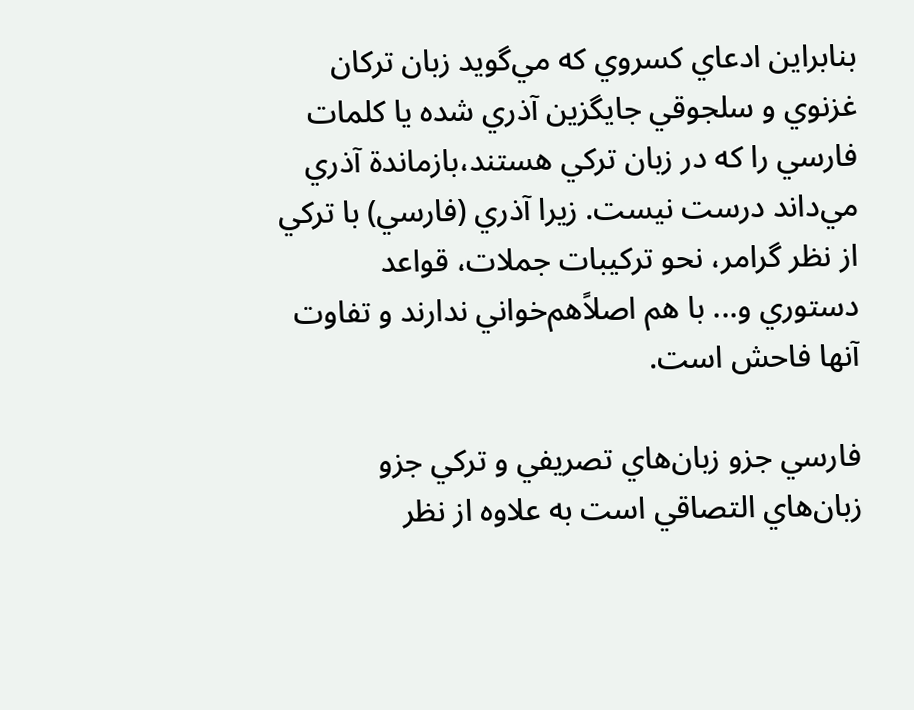بنابراين‌ ادعاي كسروي كه‌ مي‌گويد زبان‌ تركان‌ غزنوي و سلجوقي جايگزين‌ آذري شده‌ يا كلمات‌ فارسي را كه‌ در زبان‌ تركي هستند،بازماندة‌ آذري مي‌داند درست‌ نيست‌. زيرا آذري (فارسي‌) با تركي از نظر گرامر، نحو تركيبات‌ جملات‌، قواعد دستوري و... با هم‌ اصلاًهم‌خواني ندارند و تفاوت‌ آنها فاحش‌ است‌.

فارسي جزو زبان‌هاي تصريفي و تركي جزو زبان‌هاي التصاقي است‌ به‌ علاوه‌ از نظر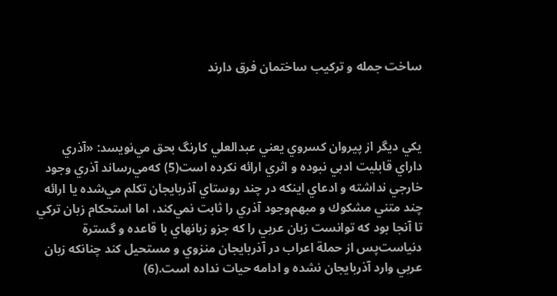ساخت‌ جمله‌ و تركيب‌ ساختمان‌ فرق‌ دارند



يكي ديگر از پيروان‌ كسروي يعني عبدالعلي كارنگ‌ بحق‌ مي‌نويسد: «آذري داراي قابليت‌ ادبي نبوده‌ و اثري ارائه‌ نكرده‌ است‌(5) كه‌مي‌رساند آذري وجود خارجي نداشته‌ و ادعاي اينكه‌ در چند روستاي آذربايجان‌ تكلم‌ مي‌شده‌ يا ارائه‌ چند متني مشكوك‌ و مبهم‌وجود آذري را ثابت‌ نمي‌كند، اما استحكام‌ زبان‌ تركي تا آنجا بود كه‌ توانست‌ زبان‌ عربي را كه‌ جزو زبانهاي با قاعده‌ و گسترة‌ دنياست‌پس‌ از حملة‌ اعراب‌ در آذربايجان‌ منزوي و مستحيل‌ كند چنانكه‌ زبان‌ عربي وارد آذربايجان‌ نشده‌ و ادامه‌ حيات‌ نداده‌ است‌.(6)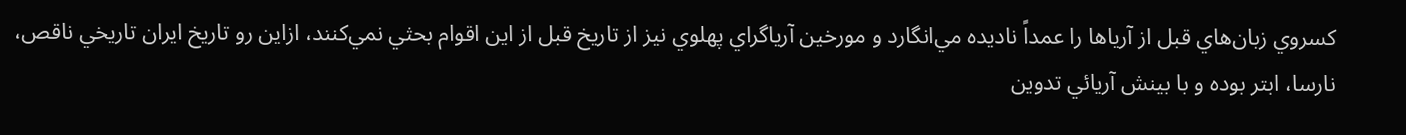كسروي زبان‌هاي قبل‌ از آرياها را عمداً ناديده‌ مي‌انگارد و مورخين‌ آرياگراي پهلوي نيز از تاريخ‌ قبل‌ از اين‌ اقوام‌ بحثي نمي‌كنند، ازاين‌ رو تاريخ‌ ايران‌ تاريخي ناقص‌، نارسا، ابتر بوده‌ و با بينش‌ آريائي تدوين‌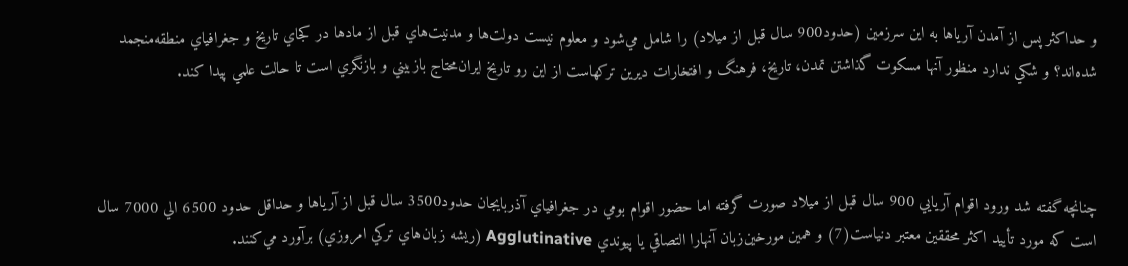و حداكثر پس‌ از آمدن‌ آرياها به‌ اين‌ سرزمين‌ (حدود900 سال‌ قبل‌ از ميلاد) را شامل‌ مي‌شود و معلوم‌ نيست‌ دولت‌ها و مدنيت‌هاي قبل‌ از مادها در كجاي تاريخ‌ و جغرافياي منطقه‌منجمد شده‌اند؟ و شكي ندارد منظور آنها مسكوت‌ گذاشتن‌ تمدن‌، تاريخ‌، فرهنگ‌ و افتخارات‌ ديرين‌ تركهاست‌ از اين‌ رو تاريخ‌ ايران‌محتاج‌ بازبيني و بازنگري است‌ تا حالت‌ علمي پيدا كند.



چنانچه‌ گفته‌ شد ورود اقوام‌ آريايي 900 سال‌ قبل‌ از ميلاد صورت‌ گرفته‌ اما حضور اقوام‌ بومي در جغرافياي آذربايجان‌ حدود3500 سال‌ قبل‌ از آرياها و حداقل‌ حدود 6500 الي 7000 سال‌ است‌ كه‌ مورد تأييد اكثر محققين‌ معتبر دنياست‌(7) و همين‌ مورخين‌زبان‌ آنهارا التصاقي يا پيوندي Agglutinative (ريشه‌ زبان‌هاي تركي امروزي‌) برآورد مي‌كنند.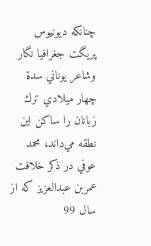چنانكه‌ ديونيوس‌ پريگت‌ جغرافيا نگار وشاعر يوناني سدة‌ چهار ميلادي ترك‌ زبانان‌ را ساكن‌ اين‌ نطقه‌ مي‌داند، محمد عوفي در ذكر خلافت‌ عمربن‌ عبدالعزيز كه‌ از سال‌ 99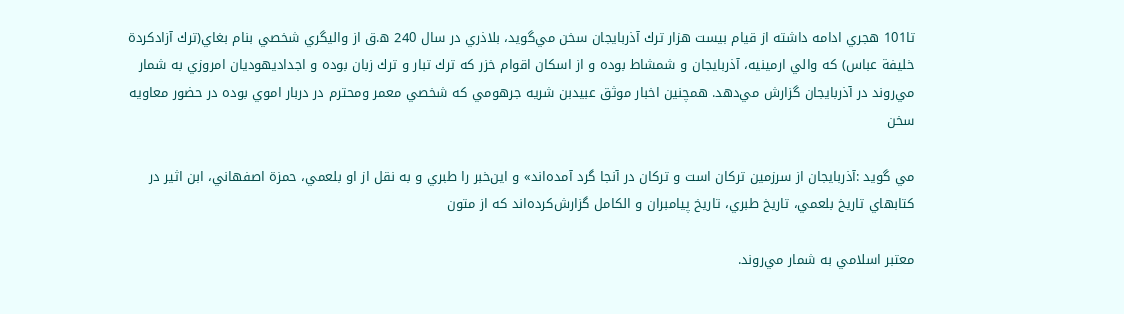تا101 هجري ادامه‌ داشته‌ از قيام‌ بيست‌ هزار ترك‌ آذربايجان‌ سخن‌ مي‌گويد، بلاذري در سال‌ 240 ه.ق‌ از واليگري شخصي بنام‌ بغاي‌(ترك‌ آزادكردة‌ خليفة‌ عباس‌) كه‌ والي ارمينيه‌، آذربايجان‌ و شمشاط‌ بوده‌ و از اسكان‌ اقوام‌ خزر كه‌ ترك‌ تبار و ترك‌ زبان‌ بوده‌ و اجداديهوديان‌ امروزي به‌ شمار مي‌روند در آذربايجان‌ گزارش‌ مي‌دهد. همچنين‌ اخبار موثق‌ عبيدبن‌ شريه‌ جرهومي كه‌ شخصي معمر ومحترم‌ در دربار اموي بوده‌ در حضور معاويه‌ سخن

مي گويد :آذربايجان از سرزمين‌ تركان‌ است‌ و تركان‌ در آنجا گرد آمده‌اند» و اين‌خبر را طبري و به‌ نقل‌ از او بلعمي‌، حمزة‌ اصفهاني‌، ابن‌ اثير در كتابهاي تاريخ‌ بلعمي‌، تاريخ‌ طبري‌، تاريخ‌ پيامبران‌ و الكامل‌ گزارش‌كرده‌اند كه‌ از متون‌

معتبر اسلامي به‌ شمار مي‌روند.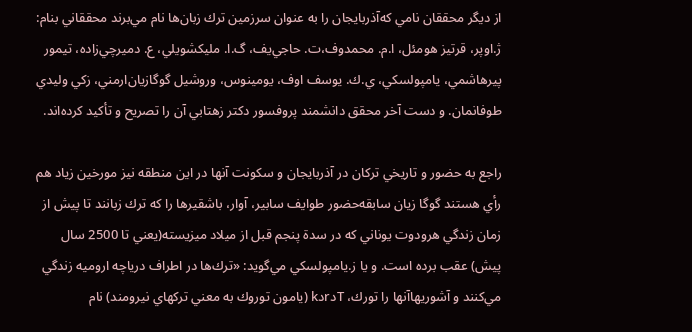از ديگر محققان‌ نامي كه‌آذربايجان‌ را به‌ عنوان‌ سرزمين‌ ترك‌ زبان‌ها نام‌ مي‌برند محققاني بنام‌: ژ.اوپر، قرتيز هومئل‌، ا.م‌. محمدوف‌،ت‌. حاجي‌يف‌، گ‌.ا. مليكشويلي‌، ع‌. دميرچي‌زاده‌، تيمور پيرهاشمي‌، يامپولسكي‌، ي‌.ك‌. يوسف‌ اوف‌، يومينوس‌، وروشيل‌ گوگازيان‌ارمني‌، زكي وليدي طوفانمان‌. و دست‌ آخر محقق‌ دانشمند پروفسور دكتر زهتابي آن‌ را تصريح‌ و تأكيد كرده‌اند.

راجع‌ به‌ حضور و تاريخي تركان‌ در آذربايجان‌ و سكونت‌ آنها در اين‌ منطقه‌ نيز مورخين‌ زياد هم‌ رأي هستند گوگا زيان‌ سابقه‌حضور طوايف‌ سابير، آوار، باشقيرها را كه‌ ترك‌ زبانند تا پيش‌ از زمان‌ زندگي هرودوت‌ يوناني كه‌ در سدة‌ پنجم‌ قبل‌ از ميلاد ميزيسته‌(يعني تا 2500 سال‌ پيش‌) عقب‌ برده‌ است‌. و يا ز.يامپولسكي مي‌گويد: «ترك‌ها در اطراف‌ درياچه‌ اروميه‌ زندگي مي‌كنند و آشوريهاآنها را تورك‌، Tدrدk (يامون‌ توروك‌ به‌ معني تركهاي نيرومند) نام‌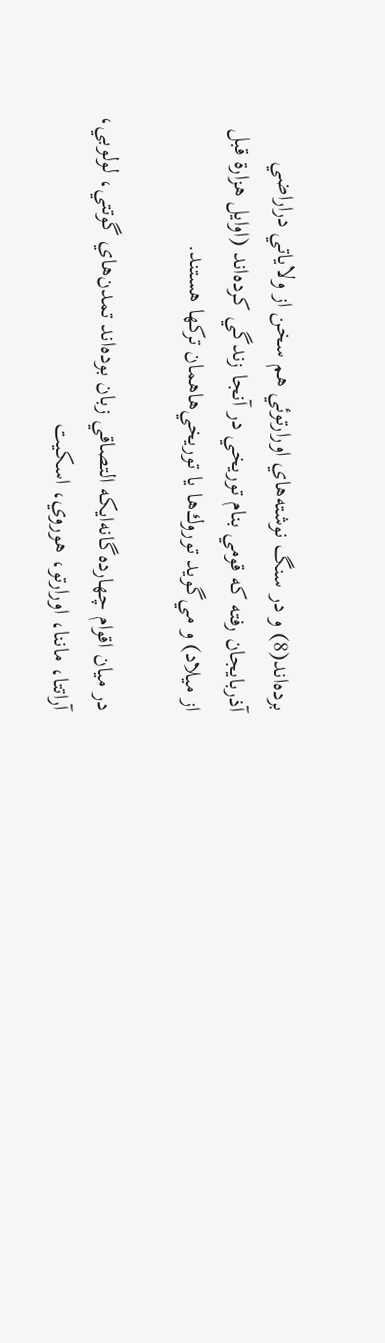برده‌اند(8) و در سنگ‌ نوشته‌هاي اورارتوئي هم‌ سخن‌ از ولاياتي دراراضي آذربايجان‌ رفته‌ كه‌ قومي بنام‌ توريخي در آنجا زندگي كرده‌اند (اوايل‌ هزارة‌ قبل‌ از ميلاد) و مي‌گويد توروك‌ها يا توريخي‌هاهمان‌ تركها هستند.

در ميان‌ اقوام‌ چهارده‌گانه‌ايكه‌ التصاقي زبان‌ بوده‌اند تمدن‌هاي گوتتي‌، لولوبي‌، آراتتا، ماننا، اورارتو، هوروي‌، اسكيت‌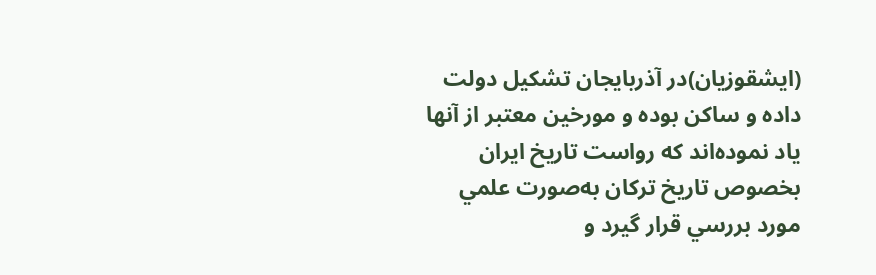(ايشقوزيان‌)در آذربايجان‌ تشكيل‌ دولت‌ داده‌ و ساكن‌ بوده‌ و مورخين‌ معتبر از آنها ياد نموده‌اند كه‌ رواست‌ تاريخ‌ ايران‌ بخصوص‌ تاريخ‌ تركان‌ به‌صورت‌ علمي مورد بررسي قرار گيرد و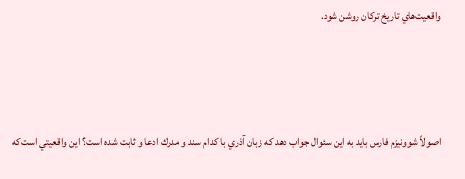واقعيت‌هاي تاريخ‌ تركان‌ روشن‌ شود.



اصولاً شوونيزم‌ فارس‌ بايد به‌ اين‌ سئوال‌ جواب‌ دهد كه‌ زبان‌ آذري با كدام‌ سند و مدرك‌ ادعا و ثابت‌ شده‌ است‌؟ اين‌ واقعيتي است‌كه‌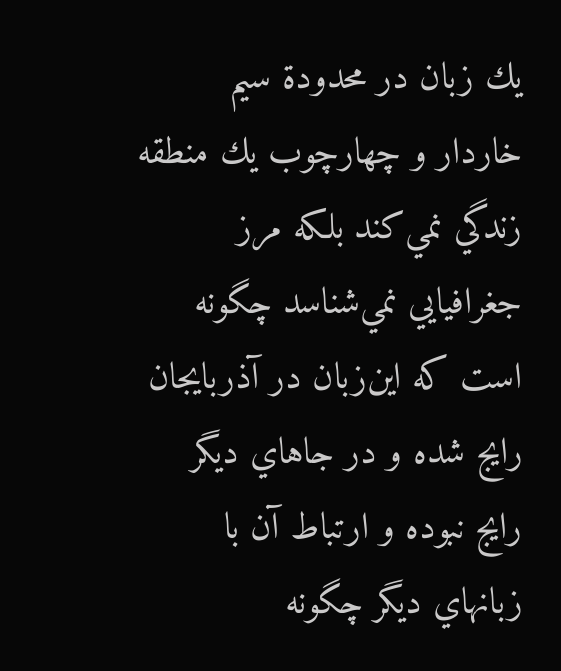يك‌ زبان‌ در محدودة‌ سيم‌ خاردار و چهارچوب‌ يك‌ منطقه‌ زندگي نمي‌كند بلكه‌ مرز جغرافيايي نمي‌شناسد چگونه‌ است‌ كه‌ اين‌زبان‌ در آذربايجان‌ رايج‌ شده‌ و در جاهاي ديگر رايج‌ نبوده‌ و ارتباط‌ آن‌ با زبانهاي ديگر چگونه‌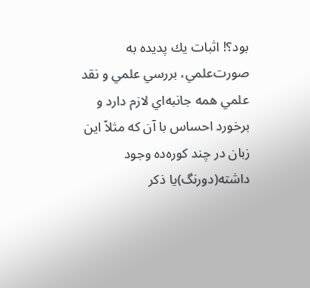بود؟! اثبات‌ يك‌ پديده‌ به‌ صورت‌علمي‌، بررسي علمي و نقد علمي همه‌ جانبه‌اي لازم‌ دارد و برخورد احساس‌ با آن‌ كه‌ مثلاً اين‌ زبان‌ در چند كوره‌ده‌ وجود داشته‌(دورنگ‌)يا ذكر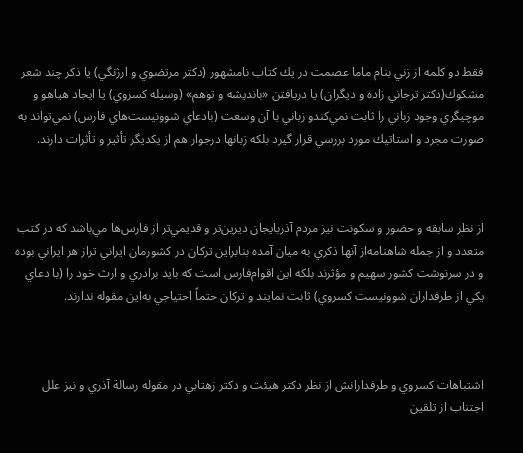فقط‌ دو كلمه‌ از زني بنام‌ ماما عصمت‌ در يك‌ كتاب‌ نامشهور (دكتر مرتضوي و ارژنگي‌) يا ذكر چند شعر مشكوك‌(دكتر ترجاني زاده‌ و ديگران‌) يا دريافتن‌ «بانديشه‌ و توهم‌» (وسيله‌ كسروي‌) يا ايجاد هياهو و موچيگري وجود زباني را ثابت‌ نمي‌كندو زباني با آن‌ وسعت‌ (بادعاي شوونيست‌هاي فارس‌) نمي‌تواند به‌ صورت‌ مجرد و استاتيك‌ مورد بررسي قرار گيرد بلكه‌ زبانها درجوار هم‌ از يكديگر تأثير و تأثرات‌ دارند.



از نظر سابقه‌ و حضور و سكونت‌ نيز مردم‌ آذربايجان‌ ديرين‌تر و قديمي‌تر از فارس‌ها مي‌باشد كه‌ در كتب‌ متعدد و از جمله‌ شاهنامه‌از آنها ذكري به‌ ميان‌ آمده‌ بنابراين‌ تركان‌ در كشورمان‌ ايراني تراز هر ايراني بوده‌ و در سرنوشت‌ كشور سهيم‌ و مؤثرند بلكه‌ اين‌ اقوام‌فارس‌ است‌ كه‌ بايد برادري و ارث‌ خود را (با دعاي يكي از طرفداران‌ شوونيست‌ كسروي‌) ثابت‌ نمايند و تركان‌ حتماً احتياجي به‌اين‌ مقوله‌ ندارند.



اشتباهات‌ كسروي و طرفدارانش‌ از نظر دكتر هيئت‌ و دكتر زهتابي در مقوله‌ رسالة‌ آذري و نيز علل‌ اجتناب‌ از تلقين‌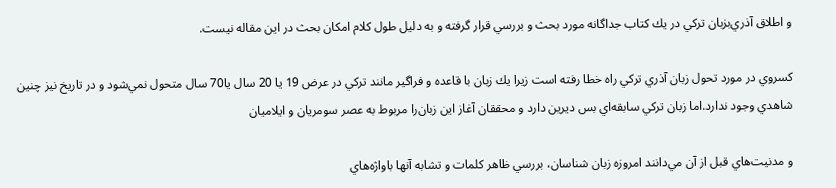و اطلاق‌ آذري‌بزبان‌ تركي در يك‌ كتاب‌ جداگانه‌ مورد بحث‌ و بررسي قرار گرفته‌ و به‌ دليل‌ طول‌ كلام‌ امكان‌ بحث‌ در اين‌ مقاله‌ نيست‌.

كسروي در مورد تحول‌ زبان‌ آذري تركي راه‌ خطا رفته‌ است‌ زيرا يك‌ زبان‌ با قاعده‌ و فراگير مانند تركي در عرض‌ 19 يا 20 سال‌ يا70 سال‌ متحول‌ نمي‌شود و در تاريخ‌ نيز چنين‌ شاهدي وجود ندارد.اما زبان‌ تركي سابقه‌اي بس‌ ديرين‌ دارد و محققان‌ آغاز اين‌ زبان‌را مربوط‌ به‌ عصر سومريان‌ و ايلاميان‌

و مدنيت‌هاي قبل‌ از آن‌ مي‌دانند امروزه‌ زبان‌ شناسان‌، بررسي ظاهر كلمات‌ و تشابه‌ آنها باواژه‌هاي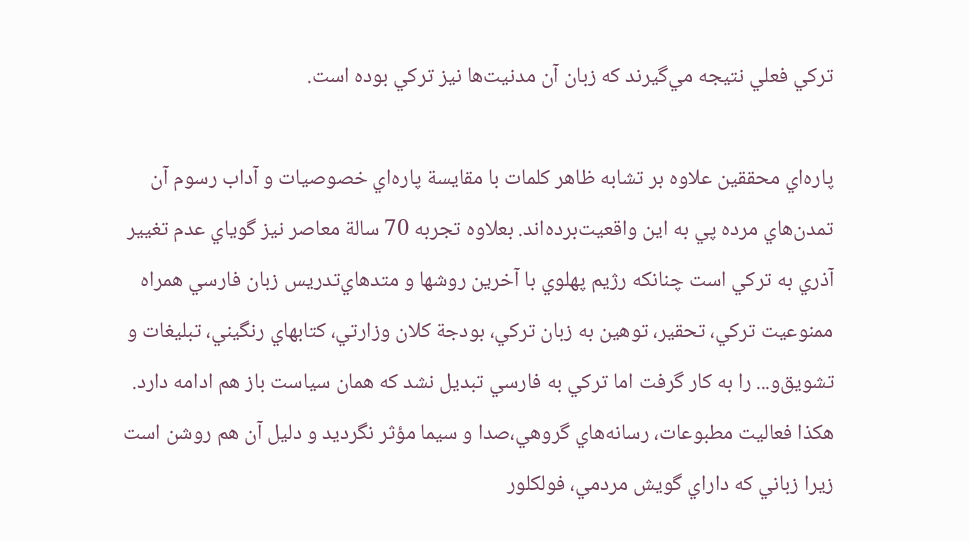تركي فعلي نتيجه‌ مي‌گيرند كه‌ زبان‌ آن‌ مدنيت‌ها نيز تركي بوده‌ است‌.

پاره‌اي محققين‌ علاوه‌ بر تشابه‌ ظاهر كلمات‌ با مقايسة‌ پاره‌اي خصوصيات‌ و آداب‌ رسوم‌ آن‌ تمدن‌هاي مرده‌ پي به‌ اين‌ واقعيت‌برده‌اند. بعلاوه‌ تجربه‌ 70 سالة‌ معاصر نيز گوياي عدم‌ تغيير آذري به‌ تركي است‌ چنانكه‌ رژيم‌ پهلوي با آخرين‌ روشها و متدهاي‌تدريس‌ زبان‌ فارسي همراه‌ ممنوعيت‌ تركي‌، تحقير، توهين‌ به‌ زبان‌ تركي‌، بودجة‌ كلان‌ وزارتي‌، كتابهاي رنگيني‌، تبليغات‌ و تشويق‌و... را به‌ كار گرفت‌ اما تركي به‌ فارسي تبديل‌ نشد كه‌ همان‌ سياست‌ باز هم‌ ادامه‌ دارد. هكذا فعاليت‌ مطبوعات‌، رسانه‌هاي گروهي‌،صدا و سيما مؤثر نگرديد و دليل‌ آن‌ هم‌ روشن‌ است‌ زيرا زباني كه‌ داراي گويش‌ مردمي‌، فولكلور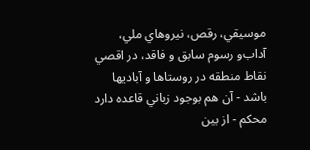موسيقي‌، رقص‌، نيروهاي ملي‌، آداب‌و رسوم‌ سابق‌ و فاقد، در اقصي نقاط‌ منطقه‌ در روستاها و آباديها باشد - آن‌ هم‌ بوجود زباني قاعده‌ دارد محكم‌ - از بين‌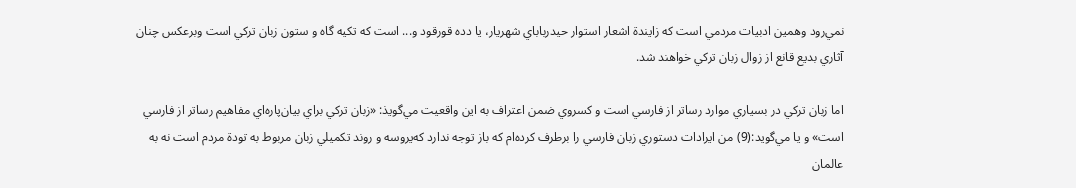نمي‌رود وهمين‌ ادبيات‌ مردمي است‌ كه‌ زايندة‌ اشعار استوار حيدرباباي شهريار، يا دده‌ قورقود و... است‌ كه‌ تكيه‌ گاه‌ و ستون‌ زبان‌ تركي است‌ وبرعكس‌ چنان‌ آثاري بديع‌ قانع‌ از زوال‌ زبان‌ تركي خواهند شد.

اما زبان‌ تركي در بسياري موارد رساتر از فارسي است‌ و كسروي ضمن‌ اعتراف‌ به‌ اين‌ واقعيت‌ مي‌گويذ: «زبان‌ تركي براي بيان‌پاره‌اي مفاهيم‌ رساتر از فارسي است‌» و يا مي‌گويد:(9) من‌ ايرادات‌ دستوري زبان‌ فارسي را برطرف‌ كرده‌ام‌ كه‌ باز توجه‌ ندارد كه‌يروسه‌ و روند تكميلي زبان‌ مربوط‌ به‌ تودة‌ مردم‌ است‌ نه‌ به‌ عالمان‌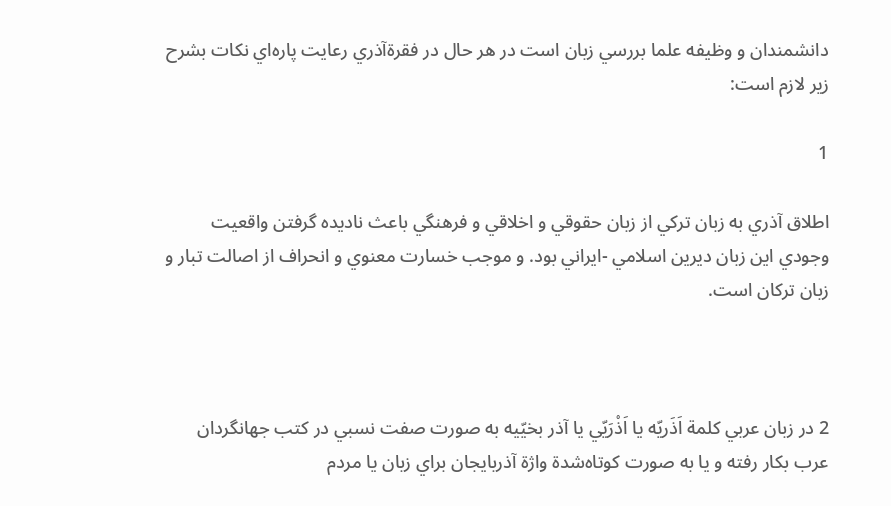دانشمندان‌ و وظيفه‌ علما بررسي زبان‌ است‌ در هر حال‌ در فقرة‌آذري رعايت‌ پاره‌اي نكات‌ بشرح‌ زير لازم‌ است‌:

1

اطلاق‌ آذري به‌ زبان‌ تركي از زبان‌ حقوقي و اخلاقي و فرهنگي باعث‌ ناديده‌ گرفتن‌ واقعيت‌ وجودي اين‌ زبان‌ ديرين‌ اسلامي -ايراني بود. و موجب‌ خسارت‌ معنوي و انحراف‌ از اصالت‌ تبار و زبان‌ تركان‌ است‌.



2 در زبان‌ عربي كلمة‌ اَذَريّه‌ يا اَذْرَيّي يا آذر بخيّيه‌ به‌ صورت‌ صفت‌ نسبي در كتب‌ جهانگردان‌ عرب‌ بكار رفته‌ و يا به‌ صورت‌ كوتاه‌شدة‌ واژة‌ آذربايجان‌ براي زبان‌ يا مردم‌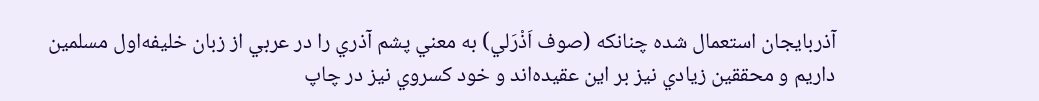آذربايجان‌ استعمال‌ شده‌ چنانكه‌ (صوف‌ اَذْرَلي‌) به‌ معني پشم‌ آذري را در عربي از زبان‌ خليفه‌اول‌ مسلمين‌ داريم‌ و محققين‌ زيادي نيز بر اين‌ عقيده‌اند و خود كسروي نيز در چاپ‌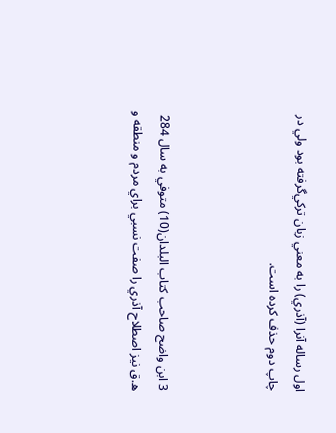اول‌ رساله‌ آنرا (آذري‌) را به‌ معني زبان‌ تركي‌گرفته‌ بود ولي در چاپ‌ دوم‌ حذف‌ كرده‌ است‌.



3 ابن‌ واضح‌ صاحب‌ كتاب‌ البلدان‌(10) متوفي به‌ سال‌ 284 ه.ق‌ نيز اصطلاح‌ آذري را صفت‌ نسبي براي مردم‌ و منطقه‌ و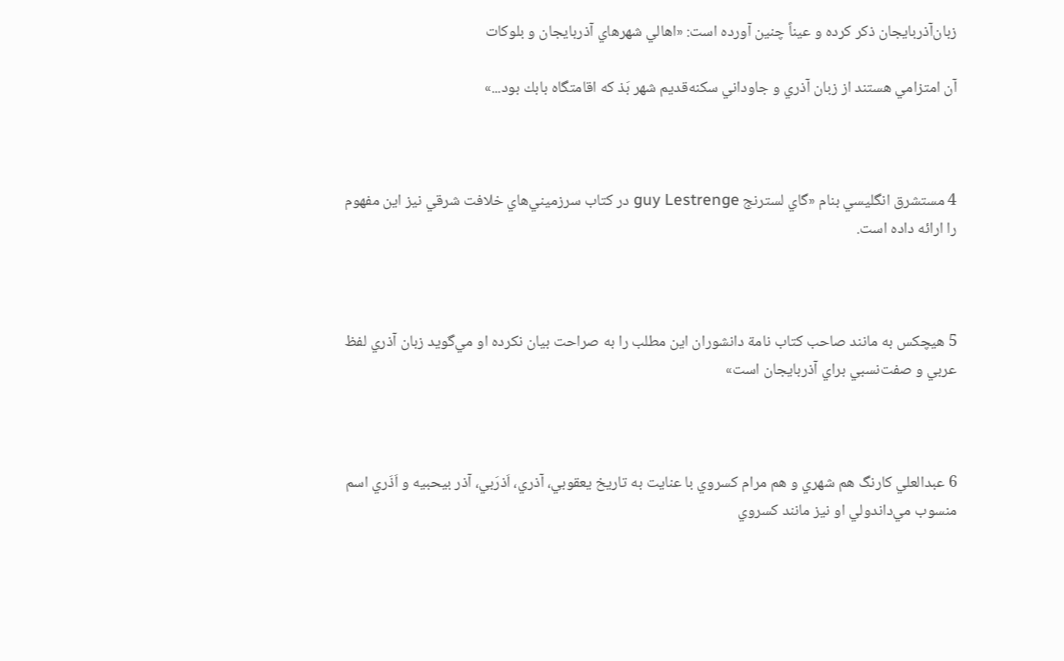زبان‌آذربايجان‌ ذكر كرده‌ و عيناً چنين‌ آورده‌ است‌: «اهالي شهرهاي آذربايجان‌ و بلوكات‌

آن‌ امتزامي هستند از زبان‌ آذري و جاوداني سكنه‌قديم‌ شهر بَذ كه‌ اقامتگاه‌ بابك‌ بود...»



4 مستشرق‌ انگليسي بنام‌ «گاي لسترنج‌ guy Lestrenge در كتاب‌ سرزميني‌هاي خلافت‌ شرقي نيز اين‌ مفهوم‌ را ارائه‌ داده‌ است‌.



5 هيچكس‌ به‌ مانند صاحب‌ كتاب‌ نامة‌ دانشوران‌ اين‌ مطلب‌ را به‌ صراحت‌ بيان‌ نكرده‌ او مي‌گويد زبان‌ آذري لفظ‌ عربي و صفت‌نسبي براي آذربايجان‌ است‌»



6 عبدالعلي كارنگ‌ هم‌ شهري و هم‌ مرام‌ كسروي با عنايت‌ به‌ تاريخ‌ يعقوبي‌، آذري‌، اَذرَبي‌، آذر بيحبيه‌ و اَذَري اسم‌ منسوب‌ مي‌داندولي او نيز مانند كسروي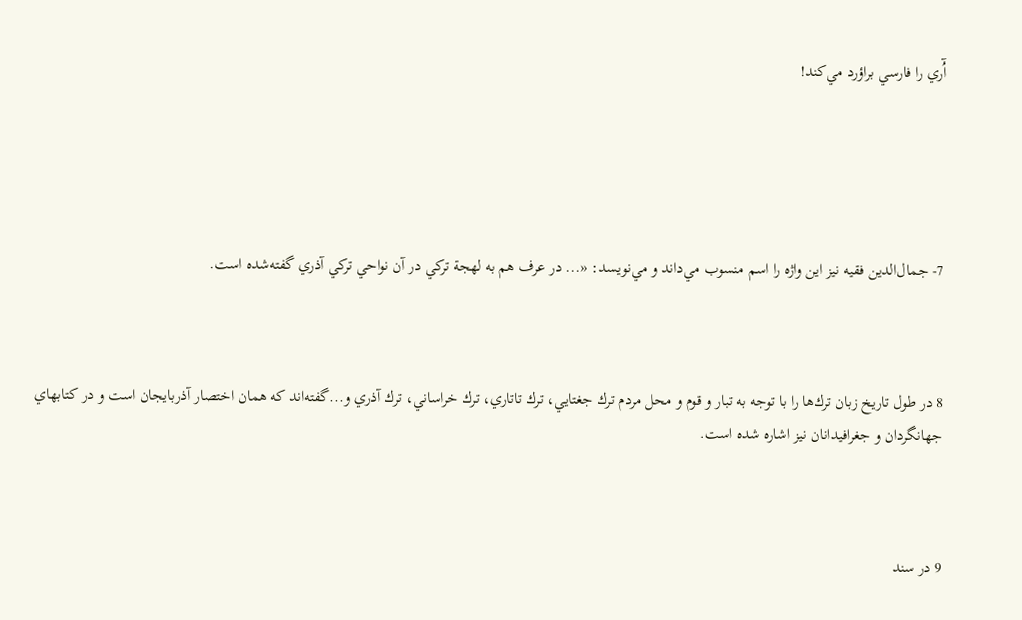آُري را فارسي براؤرد مي‌كند!





7- جمال‌الدين‌ فقيه‌ نيز اين‌ واژه‌ را اسم‌ منسوب‌ مي‌داند و مي‌نويسد: «... در عرف‌ هم‌ به‌ لهجة‌ تركي در آن‌ نواحي تركي آذري گفته‌شده‌ است‌.



8 در طول‌ تاريخ‌ زبان‌ ترك‌ها را با توجه‌ به‌ تبار و قوم‌ و محل‌ مردم‌ ترك‌ جغتايي‌، ترك‌ تاتاري‌، ترك‌ خراساني‌، ترك‌ آذري و...گفته‌اند كه‌ همان‌ اختصار آذربايجان‌ است‌ و در كتابهاي جهانگردان‌ و جغرافيدانان‌ نيز اشاره‌ شده‌ است‌.



9 در سند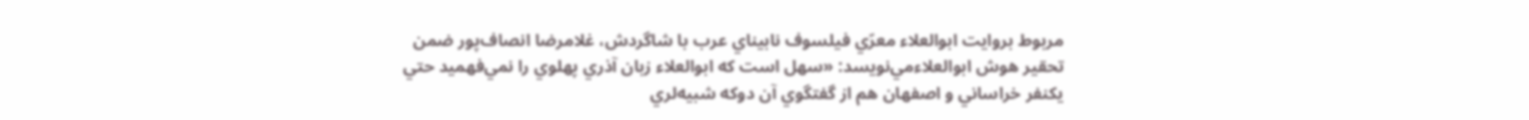مربوط‌ بروايت‌ ابوالعلاء معرّي فيلسوف‌ نابيناي عرب‌ با شاگردش‌، غلامرضا انصاف‌پور ضمن‌ تحقير هوش‌ ابوالعلاءمي‌نويسد: «سهل‌ است‌ كه‌ ابوالعلاء زبان‌ آذري پهلوي را نمي‌فهميد حتي يكنفر خراساني و اصفهان‌ هم‌ از گفتگوي آن‌ دوكه‌ شبيه‌لري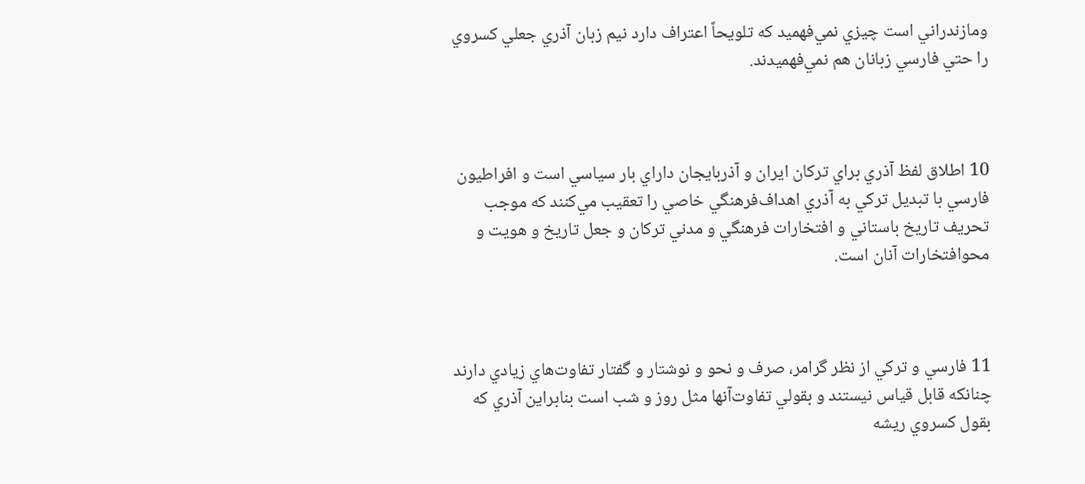ومازندراني است‌ چيزي نمي‌فهميد كه‌ تلويحاً اعتراف‌ دارد نيم‌ زبان‌ آذري جعلي كسروي را حتي فارسي زبانان‌ هم‌ نمي‌فهميدند.



10 اطلاق‌ لفظ‌ آذري براي تركان‌ ايران‌ و آذربايجان‌ داراي بار سياسي است‌ و افراطيون‌ فارسي با تبديل‌ تركي به‌ آذري اهداف‌فرهنگي خاصي را تعقيب‌ مي‌كنند كه‌ موجب‌ تحريف‌ تاريخ‌ باستاني و افتخارات‌ فرهنگي و مدني تركان‌ و جعل‌ تاريخ‌ و هويت‌ و محوافتخارات‌ آنان‌ است‌.



11 فارسي و تركي از نظر گرامر، صرف‌ و نحو و نوشتار و گفتار تفاوت‌هاي زيادي دارند چنانكه‌ قابل‌ قياس‌ نيستند و بقولي تفاوت‌آنها مثل‌ روز و شب‌ است‌ بنابراين‌ آذري كه‌ بقول‌ كسروي ريشه‌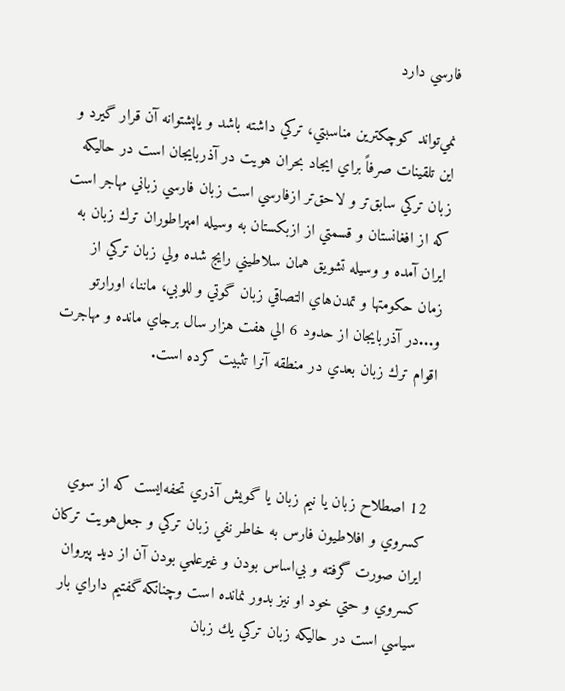فارسي دارد

نمي‌تواند كوچكترين‌ مناسبتي‌، تركي داشته‌ باشد و ياپشتوانه‌ آن‌ قرار گيرد و اين‌ تلقينات‌ صرفاً براي ايجاد بحران‌ هويت‌ در آذربايجان‌ است‌ در حاليكه‌ زبان‌ تركي سابق‌تر و لاحق‌تر ازفارسي است‌ زبان‌ فارسي زباني مهاجر است‌ كه‌ از افغانستان‌ و قسمتي از ازبكستان‌ به‌ وسيله‌ امپراطوران‌ ترك‌ زبان‌ به‌ ايران‌ آمده‌ و وسيله‌ تشويق‌ همان‌ سلاطيني رايج‌ شده‌ ولي زبان‌ تركي از زمان‌ حكومتها و تمدن‌هاي التصاقي زبان‌ گوتي و للوبي‌، ماننا، اورارتو و...در آذربايجان‌ از حدود 6 الي هفت‌ هزار سال‌ برجاي مانده‌ و مهاجرت‌ اقوام‌ ترك‌ زبان‌ بعدي در منطقه‌ آنرا تثبيت‌ كرده‌ است‌.



12 اصطلاح‌ زبان‌ يا نيم‌ زبان‌ يا گويش‌ آذري تحفه‌ايست‌ كه‌ از سوي كسروي و افلاطيون‌ فارس‌ به‌ خاطر نفي زبان‌ تركي و جعل‌هويت‌ تركان‌ ايران‌ صورت‌ گرفته‌ و بي‌اساس‌ بودن‌ و غيرعلمي بودن‌ آن‌ از ديد پيروان‌ كسروي و حتي خود او نيز بدور نمانده‌ است‌ وچنانكه‌ گفتيم‌ داراي بار سياسي است‌ در حاليكه‌ زبان‌ تركي يك‌ زبان‌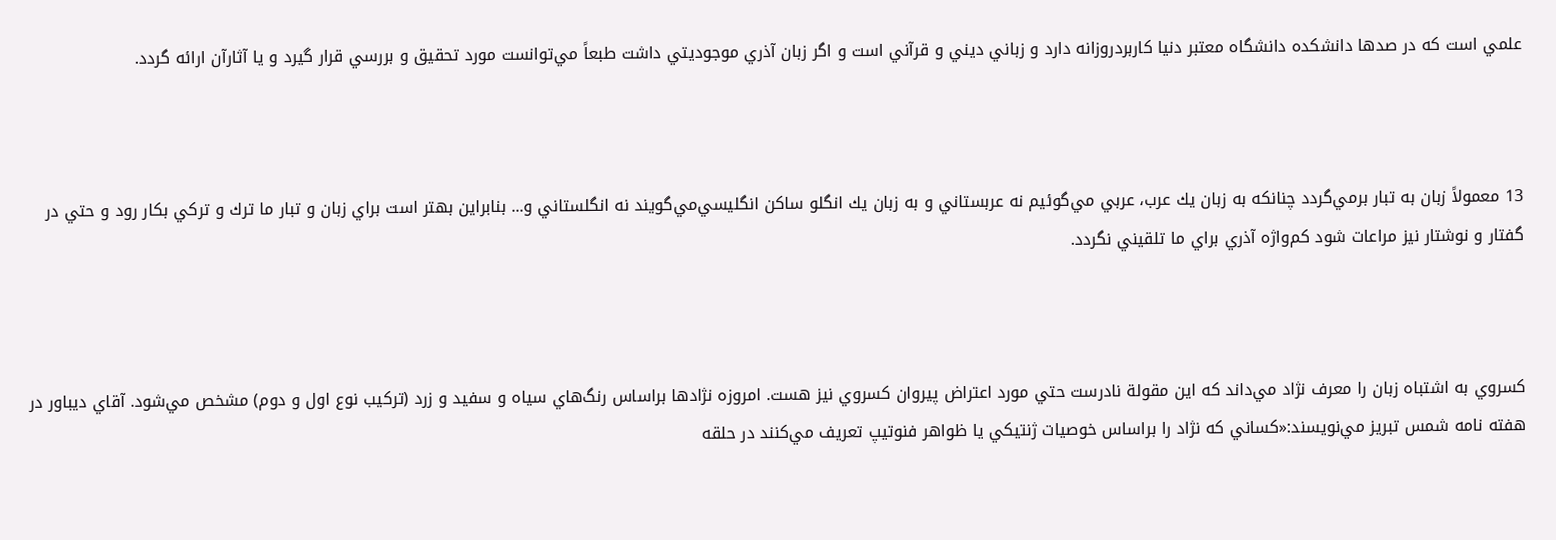علمي است‌ كه‌ در صدها دانشكده‌ دانشگاه‌ معتبر دنيا كاربردروزانه‌ دارد و زباني ديني و قرآني است‌ و اگر زبان‌ آذري موجوديتي داشت‌ طبعاً مي‌توانست‌ مورد تحقيق‌ و بررسي قرار گيرد و يا آثارآن‌ ارائه‌ گردد.



13 معمولاً زبان‌ به‌ تبار برمي‌گردد چنانكه‌ به‌ زبان‌ يك‌ عرب‌، عربي مي‌گوئيم‌ نه‌ عربستاني و به‌ زبان‌ يك‌ انگلو ساكن‌ انگليسي‌مي‌گويند نه‌ انگلستاني و... بنابراين‌ بهتر است‌ براي زبان‌ و تبار ما ترك‌ و تركي بكار رود و حتي در گفتار و نوشتار نيز مراعات‌ شود كم‌واژه‌ آذري براي ما تلقيني نگردد.



كسروي به‌ اشتباه‌ زبان‌ را معرف‌ نژاد مي‌داند كه‌ اين‌ مقولة‌ نادرست‌ حتي مورد اعتراض‌ پيروان‌ كسروي نيز هست‌. امروزه‌ نژادها براساس‌ رنگ‌هاي سياه‌ و سفيد و زرد (تركيب‌ نوع‌ اول‌ و دوم‌) مشخص‌ مي‌شود. آقاي ديباور در هفته‌ نامه‌ شمس‌ تبريز مي‌نويسند:«كساني كه‌ نژاد را براساس‌ خوصيات‌ ژنتيكي يا ظواهر فنوتيپ‌ تعريف‌ مي‌كنند در حلقه‌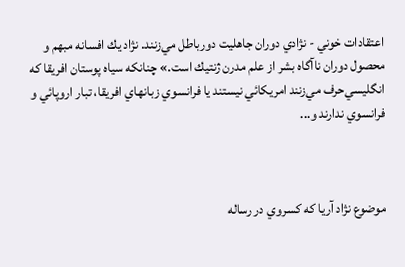اعتقادات‌ خوني - نژادي دوران‌ جاهليت‌ دورباطل‌ مي‌زنند. نژاد يك‌ افسانه‌ مبهم‌ و محصول‌ دوران‌ ناآگاه‌ بشر از علم‌ مدرن‌ ژنتيك‌ است‌.» چنانكه‌ سياه‌ پوستان‌ افريقا كه‌ انگليسي‌حرف‌ مي‌زنند امريكائي نيستند يا فرانسوي زبانهاي افريقا، تبار اروپائي و فرانسوي ندارند و...



موضوع‌ نژاد آريا كه‌ كسروي در رساله‌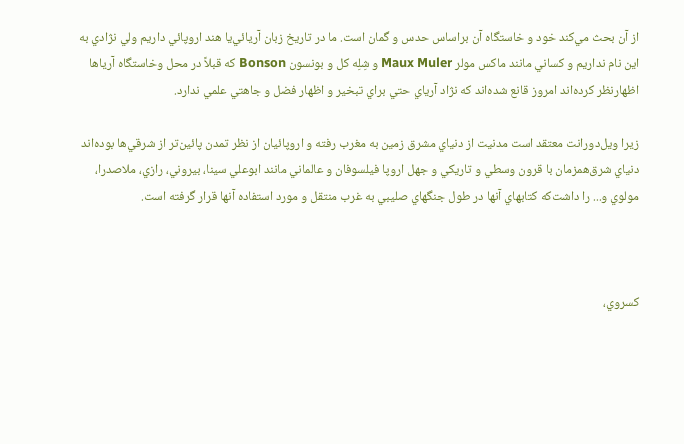از آن‌ بحث‌ مي‌كند خود و خاستگاه‌ آن‌ براساس‌ حدس‌ و گمان‌ است‌. ما در تاريخ‌ زبان‌ آريائي‌يا هند اروپائي داريم‌ ولي نژادي به‌ اين‌ نام‌ نداريم‌ و كساني مانند ماكس‌ مولر Maux Muler و شِلِه‌ كل‌ و بونسون‌ Bonson كه‌ قبلاً در محل‌ وخاستگاه‌ آرياها اظهارنظر كرده‌اند امروز قانع‌ شده‌اند كه‌ نژاد آرياي حتي براي تبخير و اظهار فضل‌ و جاهتي علمي ندارد.

زيرا ويل‌دورانت‌ معتقد است‌ مدنيت‌ از دنياي مشرق‌ زمين‌ به‌ مغرب‌ رفته‌ و اروپائيان‌ از نظر تمدن‌ پائين‌تر از شرقي‌ها بوده‌اند دنياي شرق‌همزمان‌ با قرون‌ وسطي و تاريكي و جهل‌ اروپا فيلسوفان‌ و عالماني مانند ابوعلي سينا، بيروني‌، رازي‌، ملاصدرا، مولوي و... را داشت‌كه‌ كتابهاي آنها در طول‌ جنگهاي صليبي به‌ غرب‌ منتقل‌ و مورد استفاده‌ آنها قرار گرفته‌ است‌.



كسروي‌،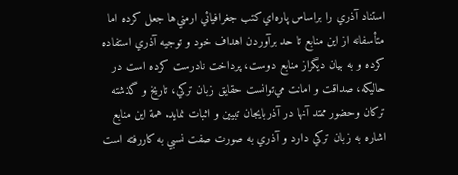استناد آذري را براساس‌ پاره‌اي‌كتب‌ جغرافيائي ارمني‌ها جعل‌ كرده‌ اما متأسفانه‌ از اين‌ منابع‌ تا حد برآوردن‌ اهداف‌ خود و توجيه‌ آذري استفاده‌ كرده‌ و به‌ بيان‌ ديگراز منابع‌ دوست‌، پرداخت‌ نادرست‌ كرده‌ است‌ در حاليكه‌، صداقت‌ و امانت‌ مي‌توانست‌ حقايق‌ زبان‌ تركي‌، تاريخ‌ و گذشته‌ تركان‌ وحضور ممتد آنها در آذربايجان‌ تبيين‌ و اثبات‌ نمايد. همة‌ اين‌ منابع‌ اشاره‌ به‌ زبان‌ تركي دارد و آذري به‌ صورت‌ صفت‌ نسبي به‌ كاررفته‌ است‌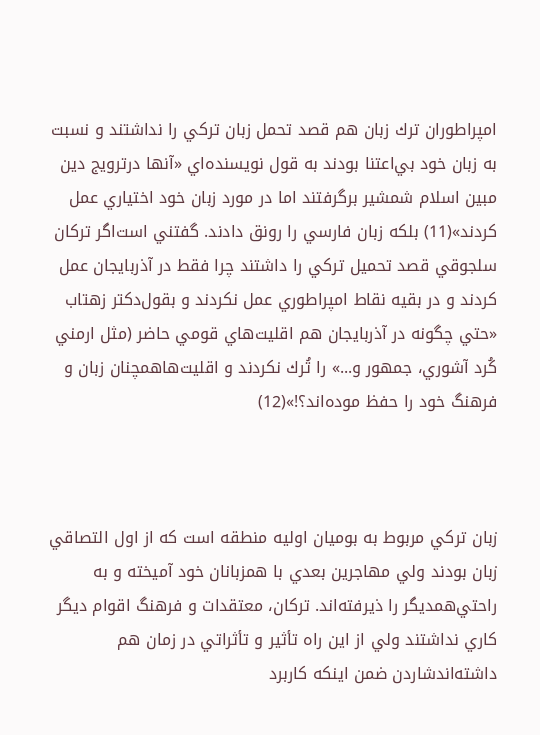امپراطوران‌ ترك‌ زبان‌ هم‌ قصد تحمل‌ زبان‌ تركي را نداشتند و نسبت‌ به‌ زبان‌ خود بي‌اعتنا بودند به‌ قول‌ نويسنده‌اي «آنها درترويج‌ دين‌ مبين‌ اسلام‌ شمشير برگرفتند اما در مورد زبان‌ خود اختياري عمل‌ كردند»(11) بلكه‌ زبان‌ فارسي را رونق‌ دادند. گفتني است‌اگر تركان‌ سلجوقي قصد تحميل‌ تركي را داشتند چرا فقط‌ در آذربايجان‌ عمل‌ كردند و در بقيه‌ نقاط‌ امپراطوري عمل‌ نكردند و بقول‌دكتر زهتاب‌ «حتي چگونه‌ در آذربايجان‌ هم‌ اقليت‌هاي قومي حاضر (مثل‌ ارمني كُرد آشوري‌، جمهور و...» را تُرك‌ نكردند و اقليت‌هاهمچنان‌ زبان‌ و فرهنگ‌ خود را حفظ‌ موده‌اند؟!»(12)



زبان‌ تركي مربوط‌ به‌ بوميان‌ اوليه‌ منطقه‌ است‌ كه‌ از اول‌ التصاقي زبان‌ بودند ولي مهاجرين‌ بعدي با همزبانان‌ خود آميخته‌ و به‌ راحتي‌همديگر را ذيرفته‌اند. تركان‌، معتقدات‌ و فرهنگ‌ اقوام‌ ديگر كاري نداشتند ولي از اين‌ راه‌ تأثير و تأثراتي در زمان‌ هم‌ داشته‌اندشاردن‌ ضمن‌ اينكه‌ كاربرد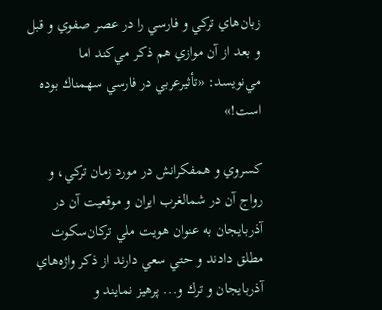زبان‌هاي تركي و فارسي را در عصر صفوي و قبل‌ و بعد از آن‌ موازي هم‌ ذكر مي‌كند اما مي‌نويسد: «تأثيرعربي در فارسي سهمناك‌ بوده‌ است‌!»

كسروي و همفكرانش‌ در مورد زمان‌ تركي‌، و رواج‌ آن‌ در شمالغرب‌ ايران‌ و موقعيت‌ آن‌ در آذربايجان‌ به‌ عنوان‌ هويت‌ ملي تركان‌سكوت‌ مطلق‌ دادند و حتي سعي دارند از ذكر واژه‌هاي آذربايجان‌ و ترك‌ و... پرهيز نمايند و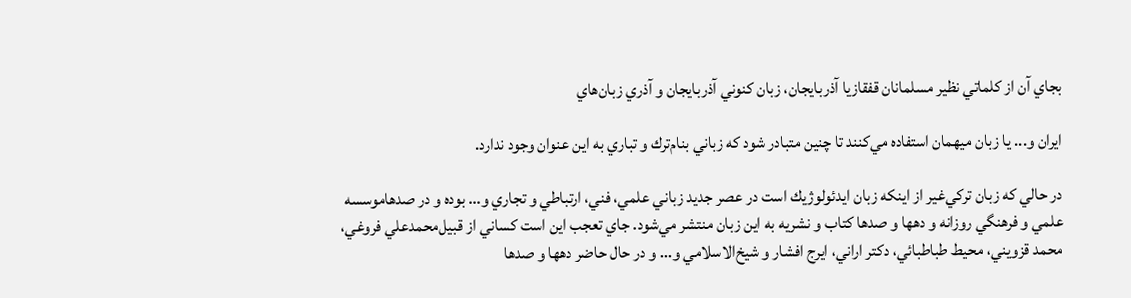بجاي آن‌ از كلماتي نظير مسلمانان‌ قفقازيا آذربايجان‌، زبان‌ كنوني آذربايجان‌ و آذري زبان‌هاي

ايران‌ و... يا زبان‌ ميهمان‌ استفاده‌ مي‌كنند تا چنين‌ متبادر شود كه‌ زباني بنام‌ترك‌ و تباري به‌ اين‌ عنوان‌ وجود ندارد.

در حالي كه‌ زبان‌ تركي‌غير از اينكه‌ زبان‌ ايدئولوژيك‌ است‌ در عصر جديد زباني علمي‌، فني‌، ارتباطي و تجاري و... بوده‌ و در صدهاموسسه‌ علمي و فرهنگي روزانه‌ و دهها و صدها كتاب‌ و نشريه‌ به‌ اين‌ زبان‌ منتشر مي‌شود. جاي تعجب‌ اين‌ است‌ كساني از قبيل‌محمدعلي فروغي‌، محمد قزويني‌، محيط‌ طباطبائي‌، دكتر اراني‌، ايرج‌ افشار و شيخ‌الاسلامي و... و در حال‌ حاضر دهها و صدها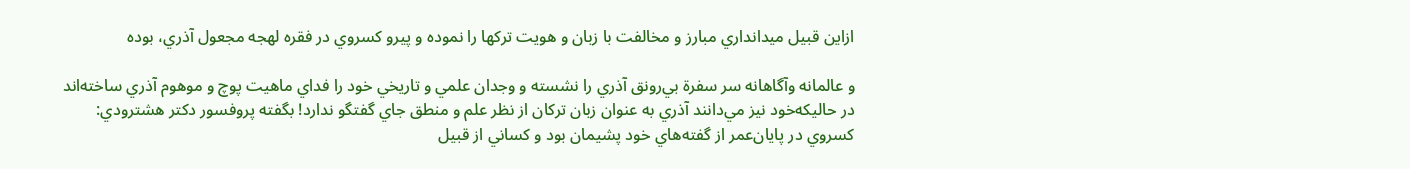ازاين‌ قبيل‌ ميدانداري مبارز و مخالفت‌ با زبان‌ و هويت‌ تركها را نموده‌ و پيرو كسروي در فقره‌ لهجه‌ مجعول‌ آذري‌، بوده‌

و عالمانه‌ وآگاهانه‌ سر سفرة‌ بي‌رونق‌ آذري را نشسته‌ و وجدان‌ علمي و تاريخي خود را فداي ماهيت‌ پوچ‌ و موهوم‌ آذري ساخته‌اند در حاليكه‌خود نيز مي‌دانند آذري به‌ عنوان‌ زبان‌ تركان‌ از نظر علم‌ و منطق‌ جاي گفتگو ندارد! بگفته‌ پروفسور دكتر هشترودي‌: كسروي در پايان‌عمر از گفته‌هاي خود پشيمان‌ بود و كساني از قبيل‌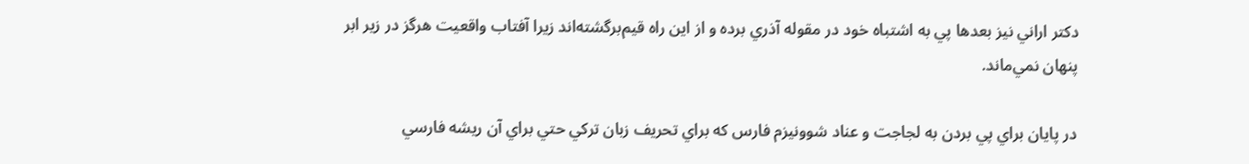دكتر اراني نيز بعدها پي به‌ اشتباه‌ خود در مقوله‌ آذري برده‌ و از اين‌ راه‌ قيم‌برگشته‌اند زيرا آفتاب‌ واقعيت‌ هرگز در زير ابر پنهان‌ نمي‌ماند.

در پايان‌ براي پي بردن‌ به‌ لجاجت‌ و عناد شوونيزم‌ فارس‌ كه‌ براي تحريف‌ زبان‌ تركي حتي براي آن‌ ريشه‌ فارسي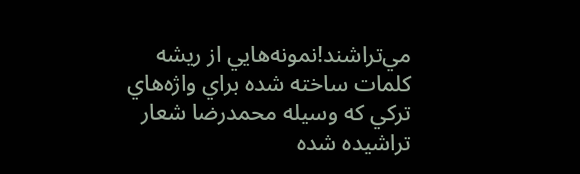مي‌تراشند!نمونه‌هايي از ريشه‌ كلمات‌ ساخته‌ شده‌ براي واژه‌هاي تركي كه‌ وسيله‌ محمدرضا شعار تراشيده‌ شده‌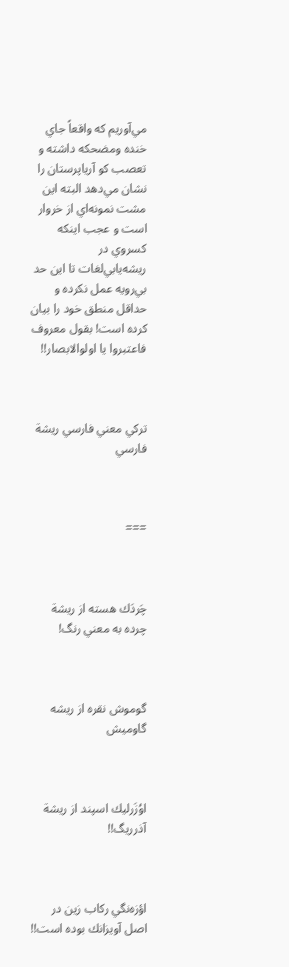مي‌آوريم‌ كه‌ واقعاً جاي خنده‌ ومضحكه‌ داشته‌ و تعصب‌ كو آرياپرستان‌ را نشان‌ مي‌دهد البته‌ اين‌ مشت‌ نمونه‌اي از خروار است‌ و عجب‌ اينكه‌ كسروي در ريشه‌يابي‌لغات‌ تا اين‌ حد بي‌رويه‌ عمل‌ نكرده‌ و حداقل‌ منطق‌ خود را بيان‌ كرده‌ است‌! بقول‌ معروف‌ فاعتبروا يا اولوالابصار!!



تركي معني فارسي ريشة‌ فارسي‌



===



چَردَك‌ هسته‌ از ريشة‌ چرده‌ به‌ معني رنگ‌!



گوموش‌ نقره‌ از ريشه‌ گاوميش‌



اوُزَرليك‌ اسپند از ريشة‌ آذرريگ‌!!



اؤزه‌نگي ركاب‌ زين‌ در اصل‌ آويزانك‌ بوده‌ است‌!!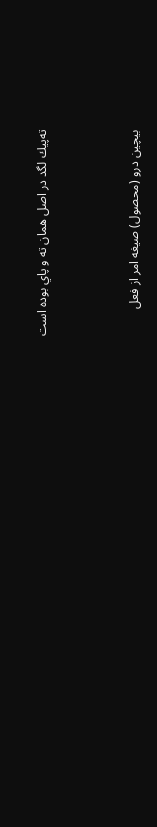ته‌پيك‌ لگد در اصل‌ همان‌ ته‌ و پاي بوده‌ است‌



بيچين‌ درو (محصول‌) صيغه‌ امر از فعل‌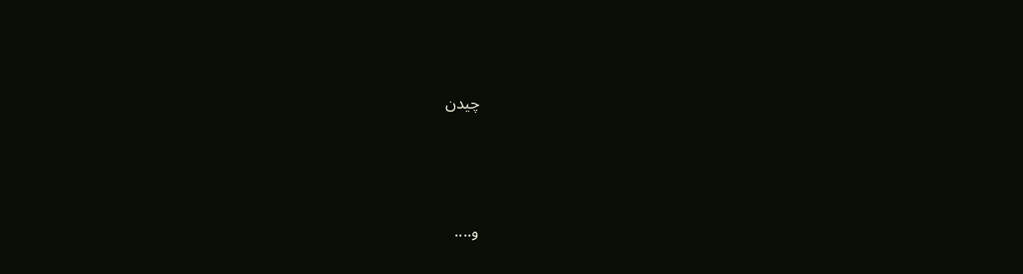چيدن‌



و....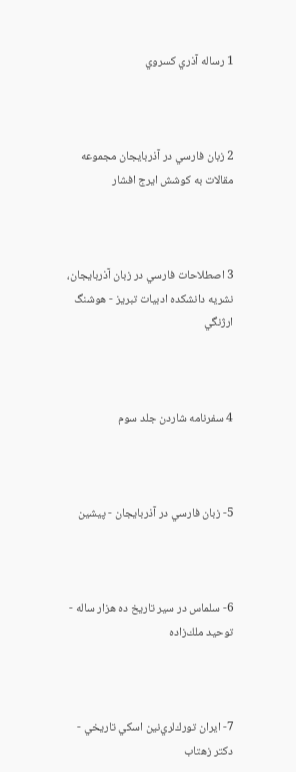1 رساله‌ آذري كسروي‌



2 زبان‌ فارسي در آذربايجان‌ مجموعه‌ مقالات‌ به‌ كوشش‌ ايرج‌ افشار



3 اصطلاحات‌ فارسي در زبان‌ آذربايجان‌، نشريه‌ دانشكده‌ ادبيات‌ تبريز - هوشنگ‌ ارژنگي‌



4 سفرنامه‌ شاردن‌ جلد سوم‌



5- زبان‌ فارسي در آذربايجان‌ - پيشين‌



6- سلماس‌ در سير تاريخ‌ ده‌ هزار ساله‌ - توحيد ملك‌زاده‌



7- ايران‌ تورك‌لري‌نين‌ اسكي تاريخي - دكتر زهتاب‌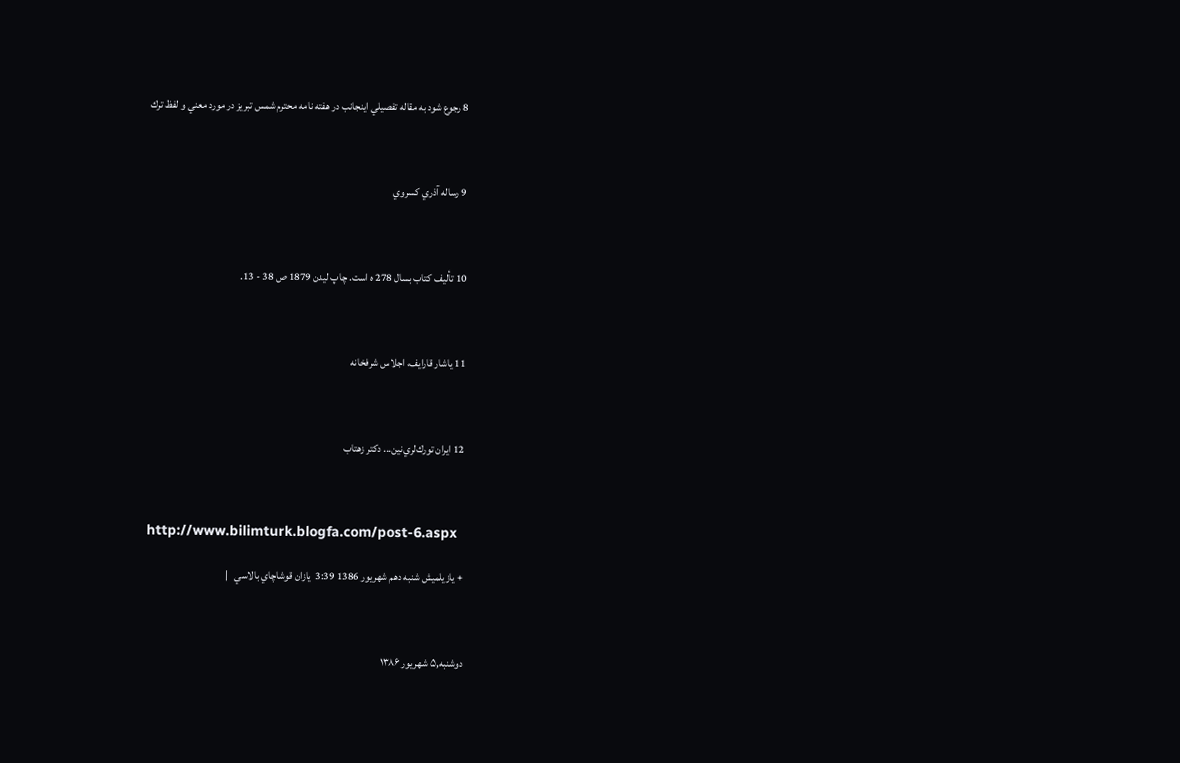8 رجوع‌ شود به‌ مقاله‌ تفصيلي اينجانب‌ در هفته‌ نامه‌ محترم‌ شمس‌ تبريز در مورد معني و لفظ‌ ترك‌



9 رساله‌ آذري كسروي‌



10 تأليف‌ كتاب‌ بسال‌ 278 ه است‌. چاپ‌ ليدن‌ 1879 ص‌ 38 - 13.



11 ياشار قارايف‌، اجلاس‌ شرفخانه‌



12 ايران‌ تورك‌لري‌نين‌... دكتر زهتاب‌



http://www.bilimturk.blogfa.com/post-6.aspx

+ یازیلمیش شنبه دهم شهریور 1386 3:39  يازان قوشاچاي بالاسي   |



دوشنبه,۵ شهریور ۱۳۸۶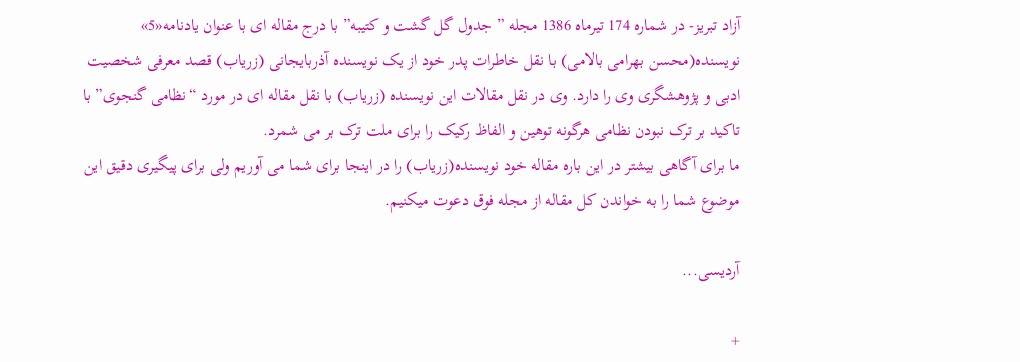آزاد تبریز- در شماره 174 تیرماه 1386 مجله ” جدول گل گشت و کتیبه” با درج مقاله ای با عنوان یادنامه«5» نویسنده(محسن بهرامی بالامی) با نقل خاطرات پدر خود از یک نویسنده آذربایجانی (زریاب) قصد معرفی شخصیت ادبی و پژوهشگری وی را دارد. وی در نقل مقالات این نویسنده (زریاب) با نقل مقاله ای در مورد “نظامی گنجوی” با تاکید بر ترک نبودن نظامی هرگونه توهین و الفاظ رکیک را برای ملت ترک بر می شمرد.
ما برای آگاهی بیشتر در این باره مقاله خود نویسنده(زریاب) را در اینجا برای شما می آوریم ولی برای پیگیری دقیق این موضوع شما را به خواندن کل مقاله از مجله فوق دعوت میکنیم.

آردیسی...

+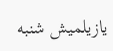یازیلمیش شنبه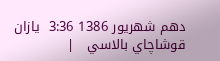دهم شهریور 1386 3:36  يازان قوشاچاي بالاسي   |